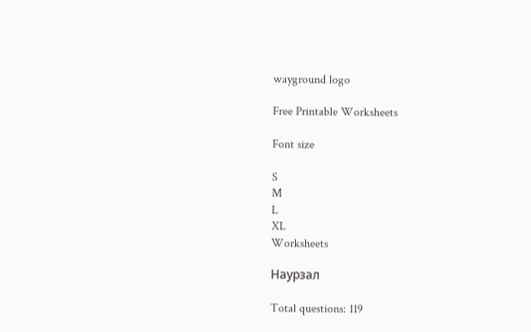wayground logo

Free Printable Worksheets

Font size

S
M
L
XL
Worksheets

Наурзал

Total questions: 119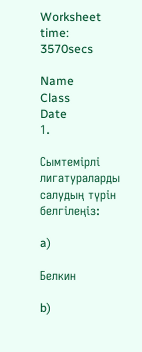Worksheet time: 3570secs

Name
Class
Date
1.

Сымтемірлі лигатураларды салудың түрін белгілеңіз:

a)

Белкин

b)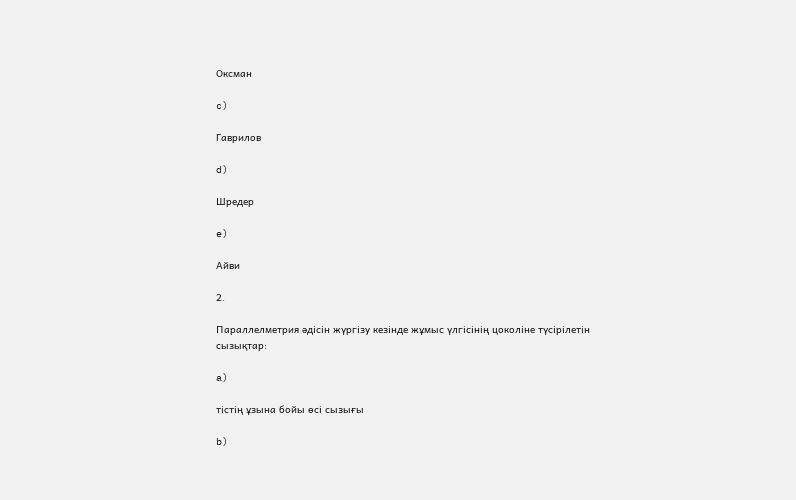Оксман

c)

Гаврилов

d)

Шредер

e)

Айви

2.

Параллелметрия әдісін жүргізу кезінде жұмыс үлгісінің цоколіне түсірілетін сызықтар:

a)

тістің ұзына бойы өсі сызығы

b)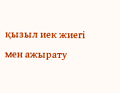қызыл иек жиегі мен ажырату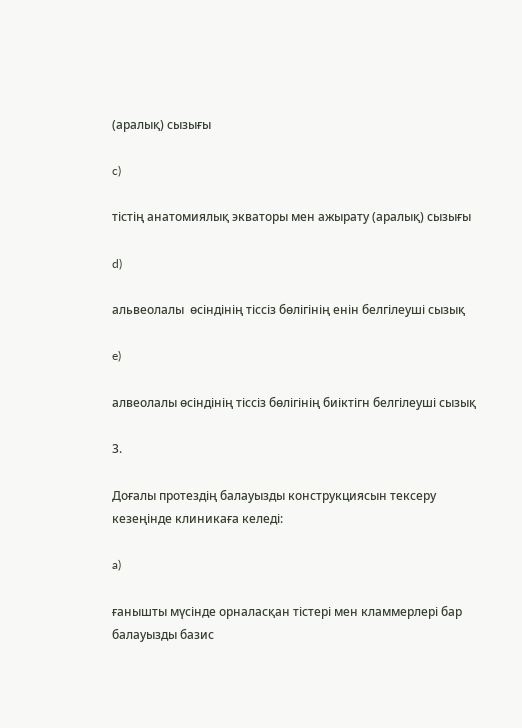(аралық) сызығы

c)

тістің анатомиялық экваторы мен ажырату (аралық) сызығы

d)

альвеолалы  өсіндінің тіссіз бөлігінің енін белгілеуші сызық

e)

алвеолалы өсіндінің тіссіз бөлігінің биіктігн белгілеуші сызық

3.

Доғалы протездің балауызды конструкциясын тексеру кезеңінде клиникаға келеді:

a)

ғанышты мүсінде орналасқан тістері мен кламмерлері бар балауызды базис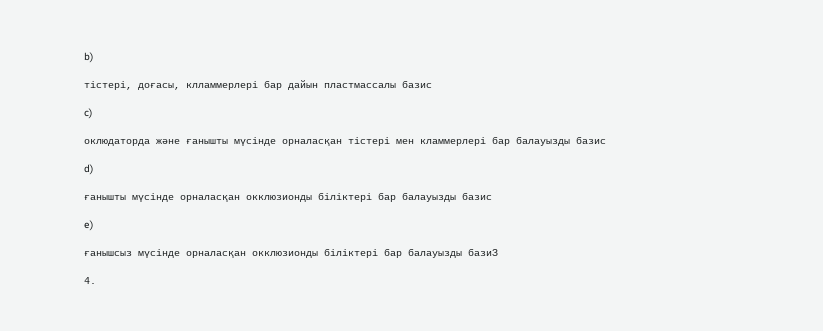b)

тістері, доғасы, клламмерлері бар дайын пластмассалы базис

c)

оклюдаторда және ғанышты мүсінде орналасқан тістері мен кламмерлері бар балауызды базис

d)

ғанышты мүсінде орналасқан окклюзионды біліктері бар балауызды базис

e)

ғанышсыз мүсінде орналасқан окклюзионды біліктері бар балауызды базиЗ

4.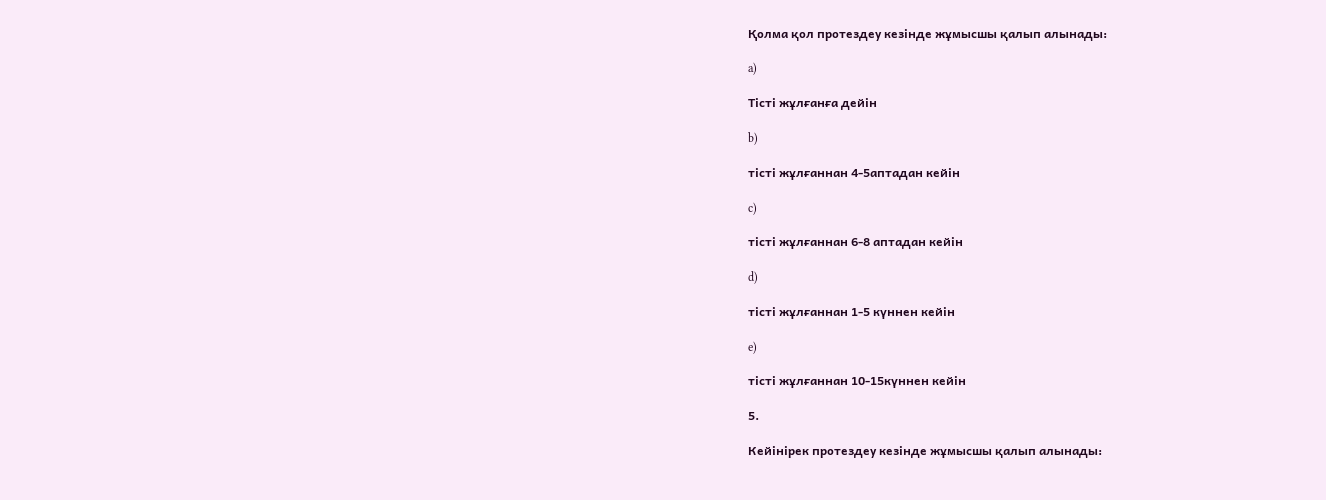Қолма қол протездеу кезінде жұмысшы қалып алынады:

a)

Тісті жұлғанға дейін

b)

тісті жұлғаннан 4-5аптадан кейін

c)

тісті жұлғаннан 6-8 аптадан кейін

d)

тісті жұлғаннан 1-5 күннен кейін

e)

тісті жұлғаннан 10-15күннен кейін

5.

Кейінірек протездеу кезінде жұмысшы қалып алынады: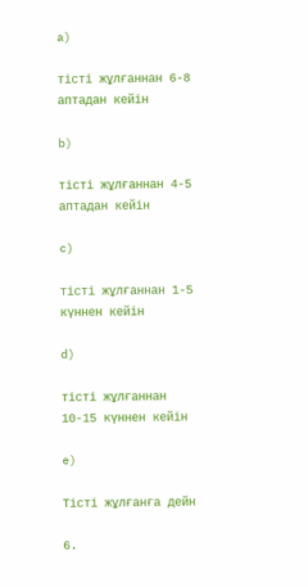a)

тісті жұлғаннан 6-8 аптадан кейін

b)

тісті жұлғаннан 4-5 аптадан кейін

c)

тісті жұлғаннан 1-5 күннен кейін

d)

тісті жұлғаннан 10-15 күннен кейін

e)

Тісті жұлғанға дейн

6.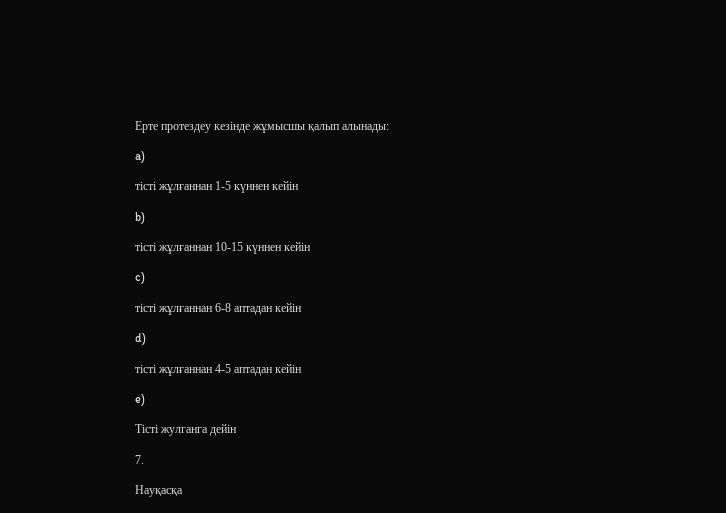Ерте протездеу кезінде жұмысшы қалып алынады:

a)

тісті жұлғаннан 1-5 күннен кейін

b)

тісті жұлғаннан 10-15 күннен кейін

c)

тісті жұлғаннан 6-8 аптадан кейін

d)

тісті жұлғаннан 4-5 аптадан кейін

e)

Тісті жулганга дейін

7.

Науқасқа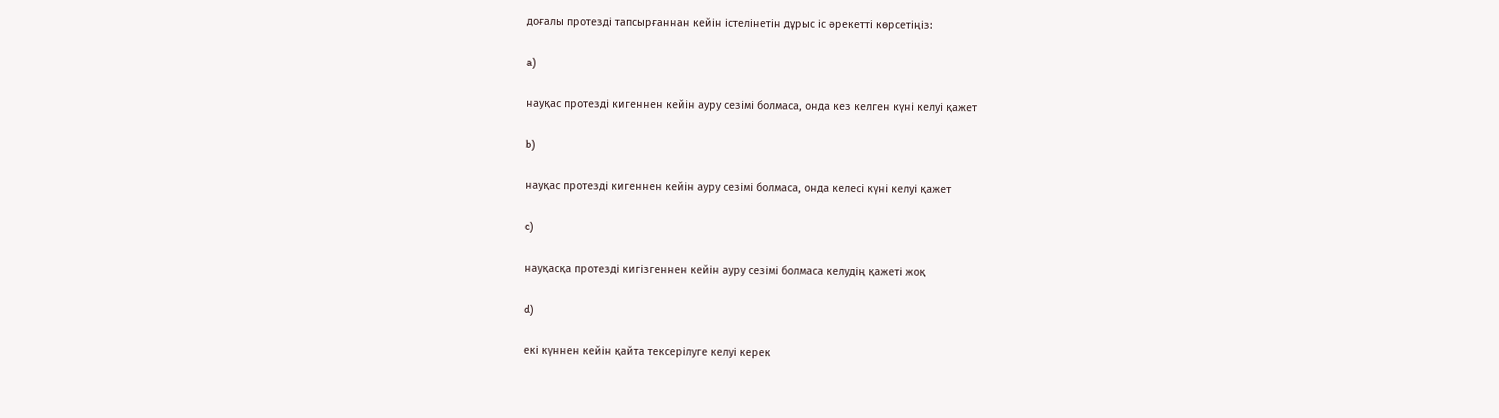доғалы протезді тапсырғаннан кейін істелінетін дұрыс іс әрекетті көрсетіңіз:

a)

науқас протезді кигеннен кейін ауру сезімі болмаса, онда кез келген күні келуі қажет

b)

науқас протезді кигеннен кейін ауру сезімі болмаса, онда келесі күні келуі қажет

c)

науқасқа протезді кигізгеннен кейін ауру сезімі болмаса келудің қажеті жоқ

d)

екі күннен кейін қайта тексерілуге келуі керек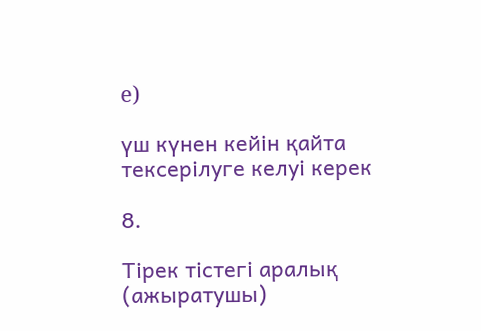e)

үш күнен кейін қайта тексерілуге келуі керек

8.

Тірек тістегі аралық (ажыратушы)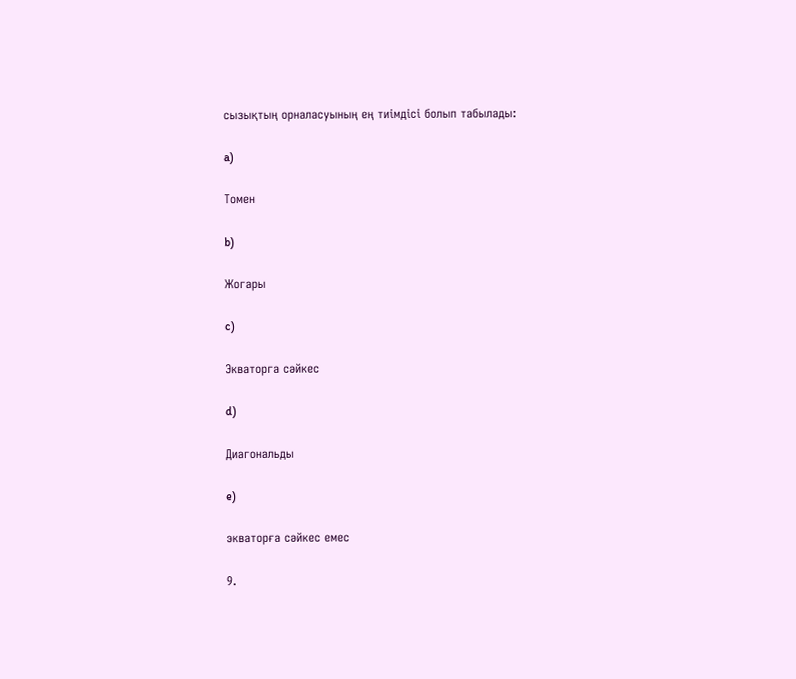сызықтың орналасуының ең тиімдісі болып табылады:

a)

Томен

b)

Жогары

c)

Экваторга сәйкес

d)

Диагональды

e)

экваторға сәйкес емес

9.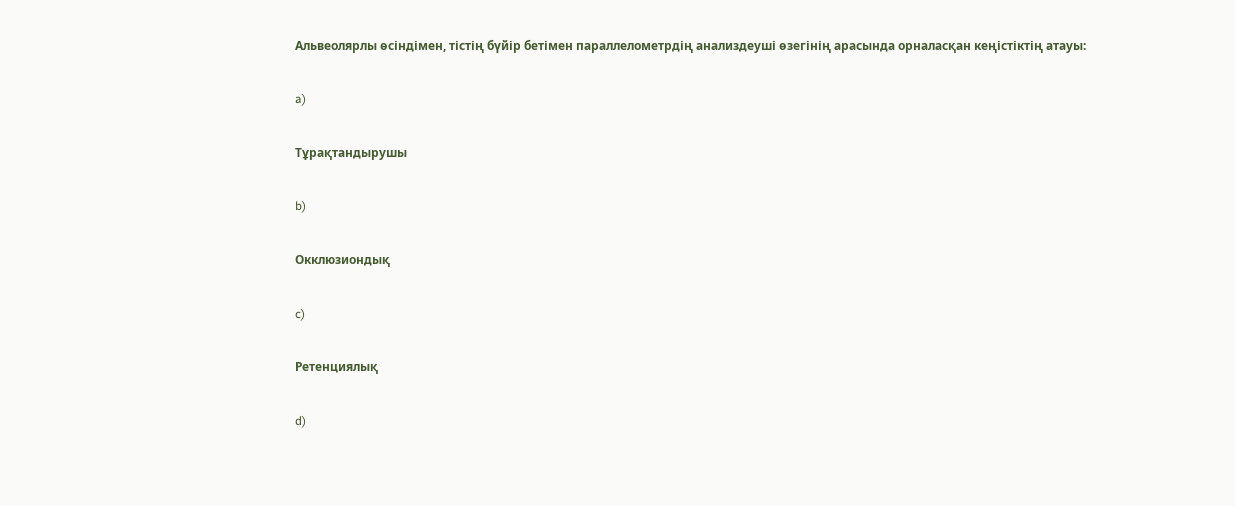Альвеолярлы өсіндімен, тістің бүйір бетімен параллелометрдің анализдеуші өзегінің арасында орналасқан кеңістіктің атауы:

a)

Тұрақтандырушы

b)

Окклюзиондық

c)

Ретенциялық

d)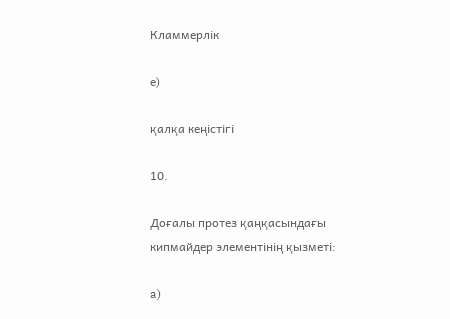Кламмерлік

e)

қалқа кеңістігі

10.

Доғалы протез қаңқасындағы кипмайдер элементінің қызметі:

a)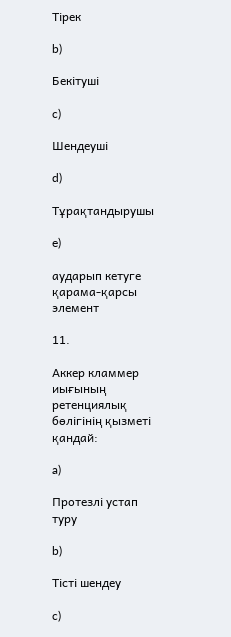Тірек

b)

Бекітуші

c)

Шендеуші

d)

Тұрақтандырушы

e)

аударып кетуге қарама-қарсы элемент

11.

Аккер кламмер иығының ретенциялық бөлігінің қызметі қандай:

a)

Протезлі устап туру

b)

Тісті шендеу

c)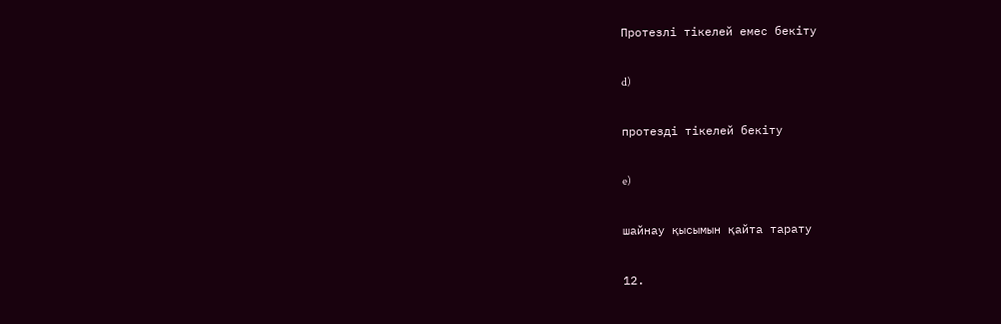Протезлі тікелей емес бекіту

d)

протезді тікелей бекіту

e)

шайнау қысымын қайта тарату

12.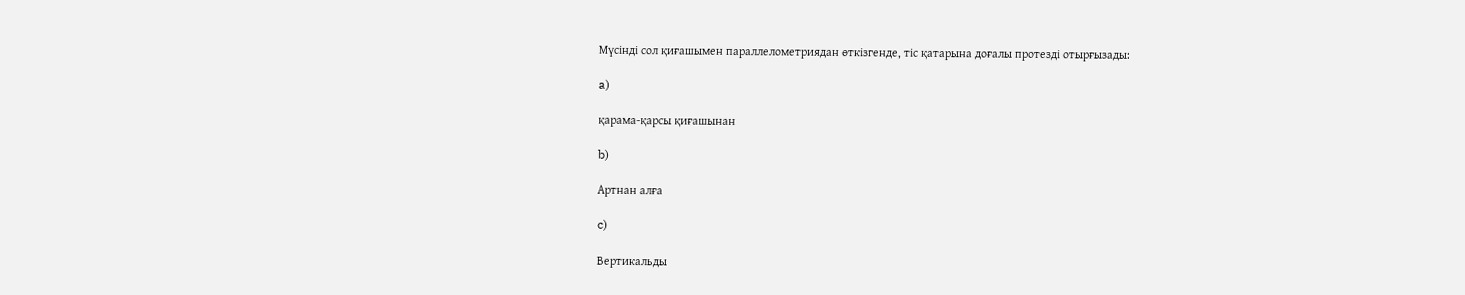Мүсінді сол қиғашымен параллелометриядан өткізгенде, тіс қатарына доғалы протезді отырғызады:

a)

қарама-қарсы қиғашынан

b)

Артнан алға

c)

Вертикальды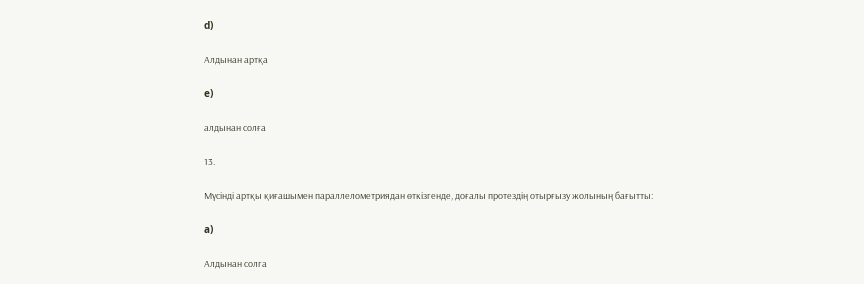d)

Алдынан артқа

e)

алдынан солға

13.

Мүсінді артқы қиғашымен параллелометриядан өткізгенде, доғалы протездің отырғызу жолының бағытты:

a)

Алдынан солга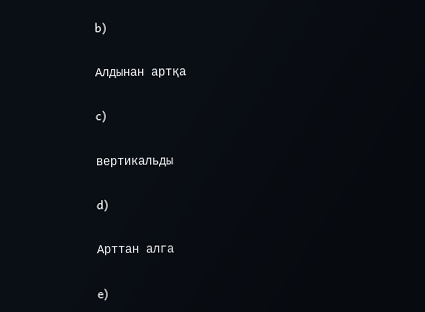b)

Алдынан артқа

c)

вертикальды

d)

Арттан алга

e)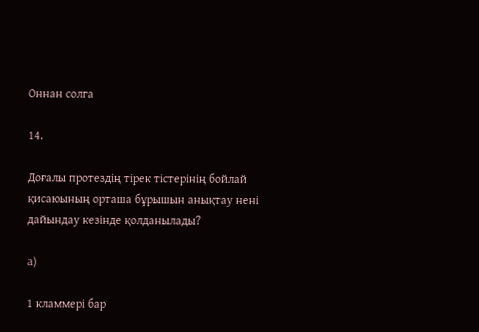Оннан солга

14.

Доғалы протездің тірек тістерінің бойлай қисаюының орташа бұрышын анықтау нені дайындау кезінде қолданылады?

a)

1 кламмері бар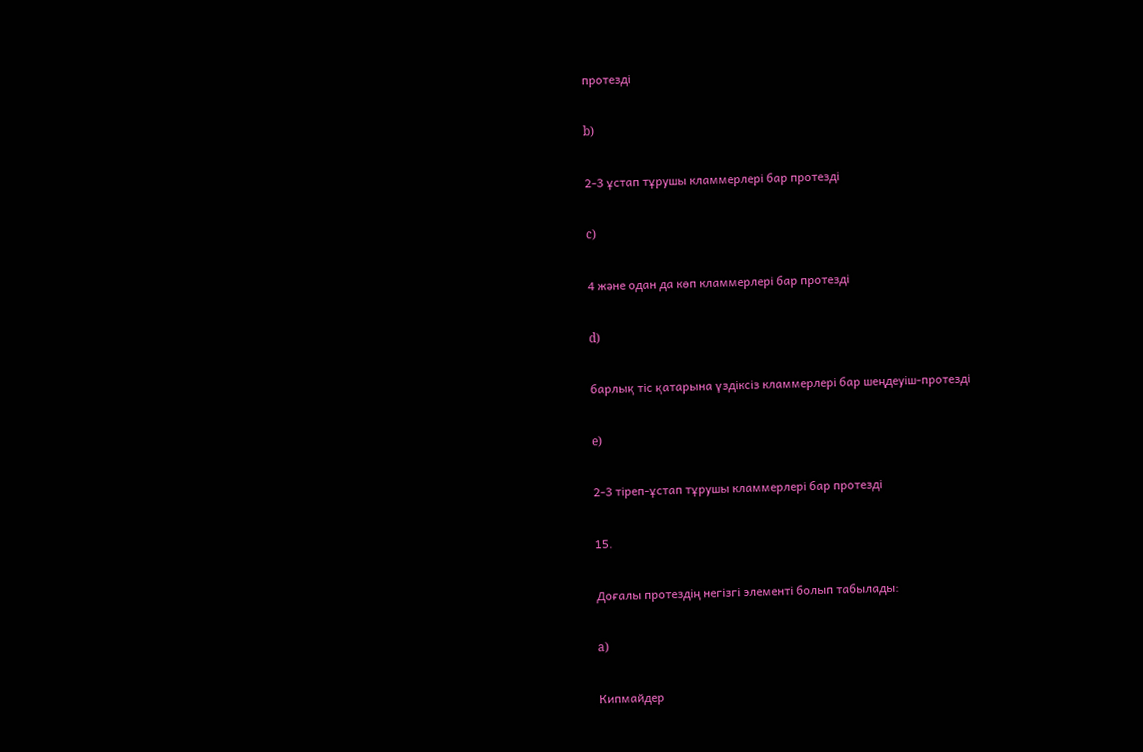протезді

b)

2-3 ұстап тұрушы кламмерлері бар протезді

c)

4 және одан да көп кламмерлері бар протезді

d)

барлық тіс қатарына үздіксіз кламмерлері бар шеңдеуіш-протезді

e)

2-3 тіреп-ұстап тұрушы кламмерлері бар протезді

15.

Доғалы протездің негізгі элементі болып табылады:

a)

Кипмайдер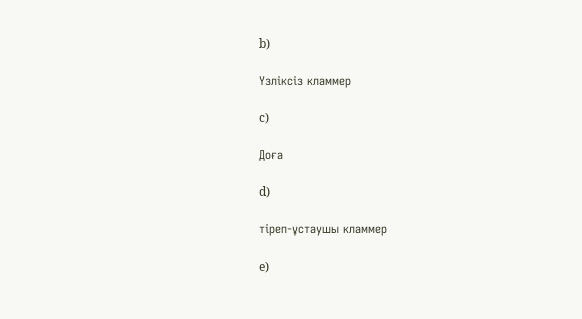b)

Үзліксіз кламмер

c)

Доға

d)

тіреп-ұстаушы кламмер

e)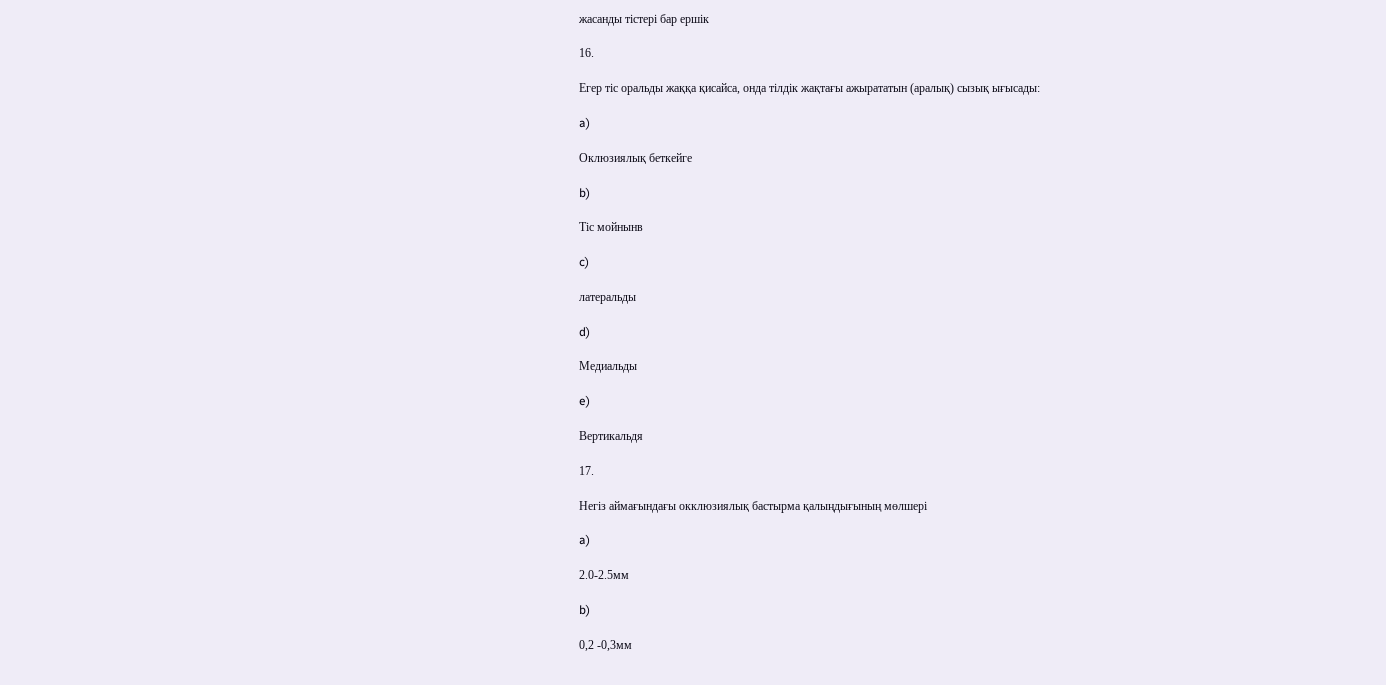жасанды тістері бар ершік

16.

Егер тіс оральды жаққа қисайса, онда тілдік жақтағы ажырататын (аралық) сызық ығысады:

a)

Оклюзиялық беткейге

b)

Тіс мойнынв

c)

латеральды

d)

Медиальды

e)

Вертикальдя

17.

Негіз аймағындағы окклюзиялық бастырма қалыңдығының мөлшері

a)

2.0-2.5мм

b)

0,2 -0,3мм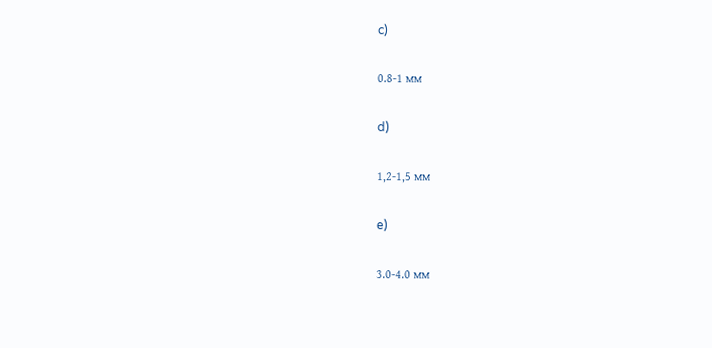c)

0.8-1 мм

d)

1,2-1,5 мм

e)

3.0-4.0 мм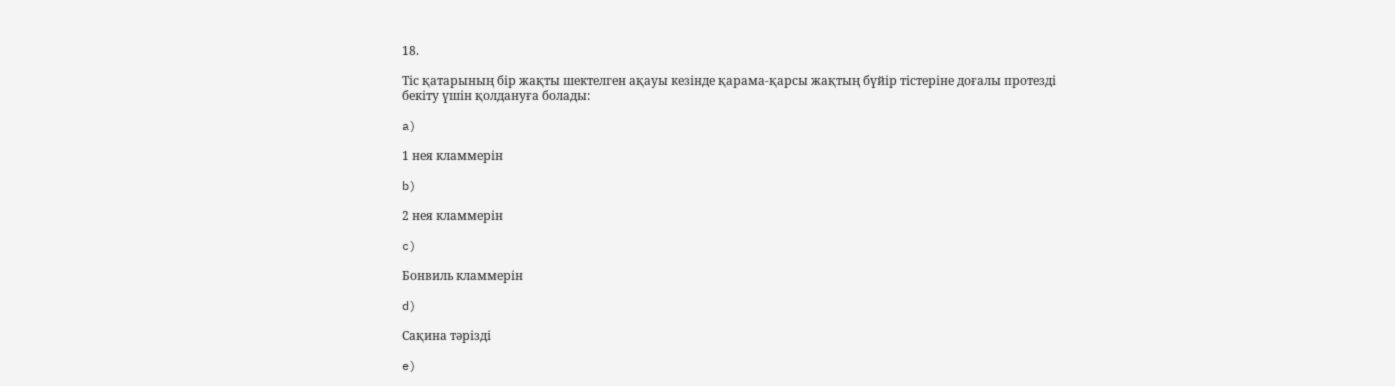18.

Тіс қатарының бір жақты шектелген ақауы кезінде қарама-қарсы жақтың бүйір тістеріне доғалы протезді бекіту үшін қолдануға болады:

a)

1 нея кламмерін

b)

2 нея кламмерін

c)

Бонвиль кламмерін

d)

Сақина тәрізді

e)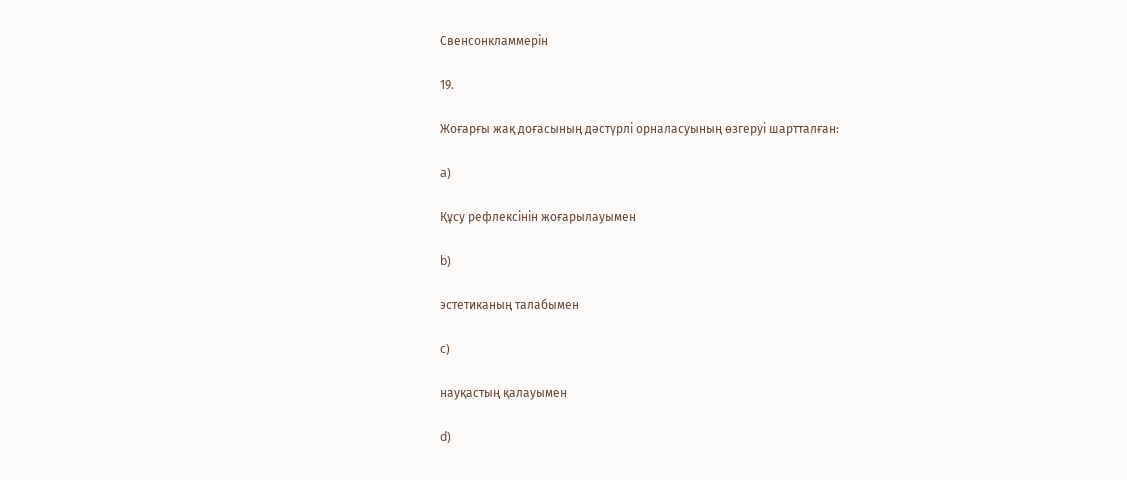Свенсонкламмерін

19.

Жоғарғы жақ доғасының дәстүрлі орналасуының өзгеруі шартталған:

a)

Құсу рефлексінін жоғарылауымен

b)

эстетиканың талабымен

c)

науқастың қалауымен

d)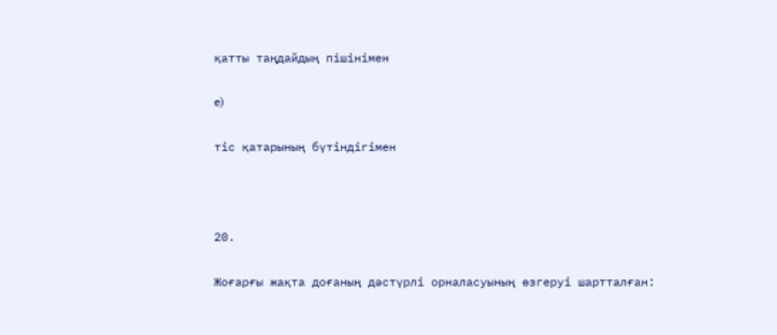қатты таңдайдың пішінімен

e)

тіс қатарының бүтіндігімен



20.

Жоғарғы жақта доғаның дәстүрлі орналасуының өзгеруі шартталған: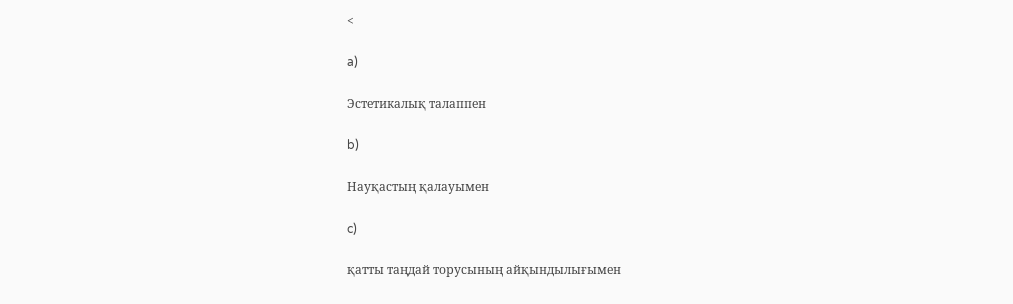<

a)

Эстетикалық талаппен

b)

Науқастың қалауымен

c)

қатты таңдай торусының айқындылығымен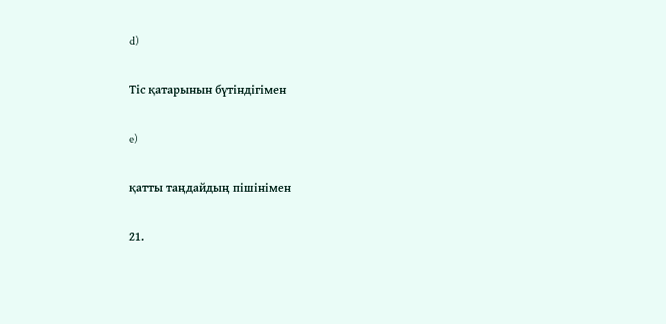d)

Тіс қатарынын бүтіндігімен

e)

қатты таңдайдың пішінімен

21.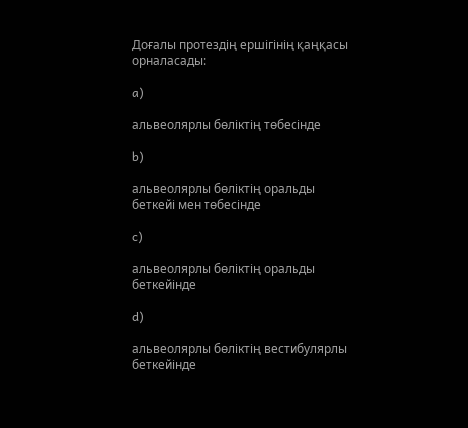Доғалы протездің ершігінің қаңқасы орналасады:

a)

альвеолярлы бөліктің төбесінде

b)

альвеолярлы бөліктің оральды беткейі мен төбесінде

c)

альвеолярлы бөліктің оральды беткейінде

d)

альвеолярлы бөліктің вестибулярлы беткейінде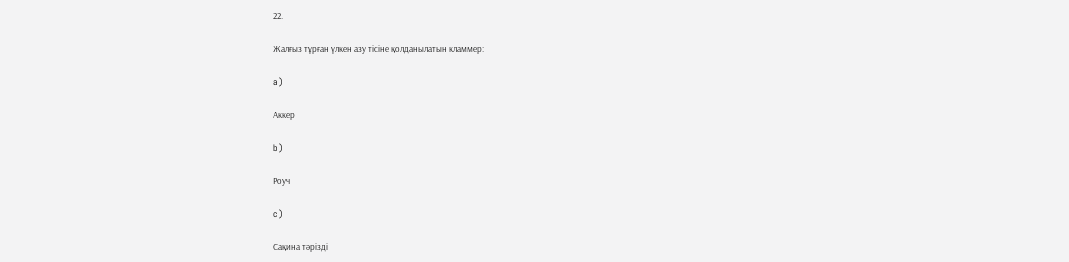22.

Жалғыз тұрған үлкен азу тісіне қолданылатын кламмер:

a)

Аккер

b)

Роуч

c)

Сақина тәрізді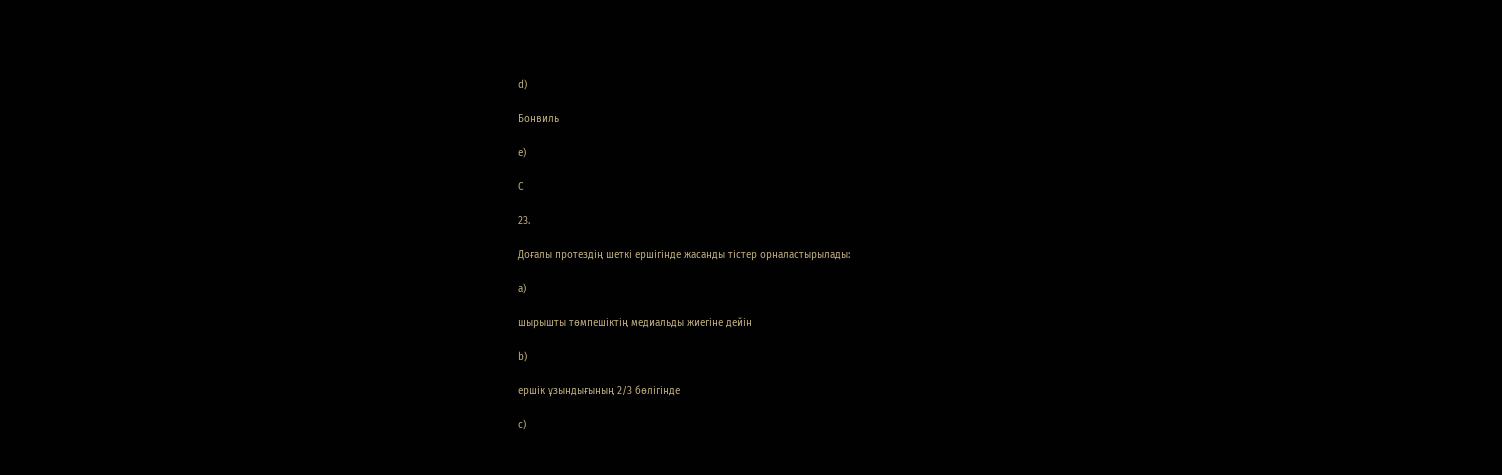d)

Бонвиль

e)

С

23.

Доғалы протездің шеткі ершігінде жасанды тістер орналастырылады:

a)

шырышты төмпешіктің медиальды жиегіне дейін

b)

ершік ұзындығының 2/3 бөлігінде

c)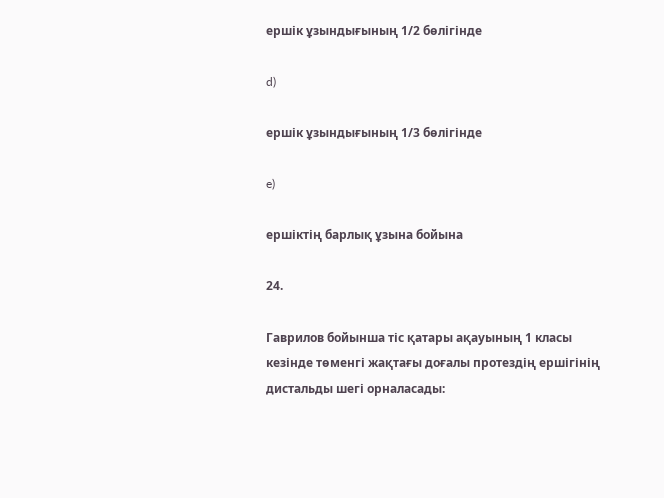ершік ұзындығының 1/2 бөлігінде

d)

ершік ұзындығының 1/3 бөлігінде

e)

ершіктің барлық ұзына бойына

24.

Гаврилов бойынша тіс қатары ақауының 1 класы кезінде төменгі жақтағы доғалы протездің ершігінің дистальды шегі орналасады: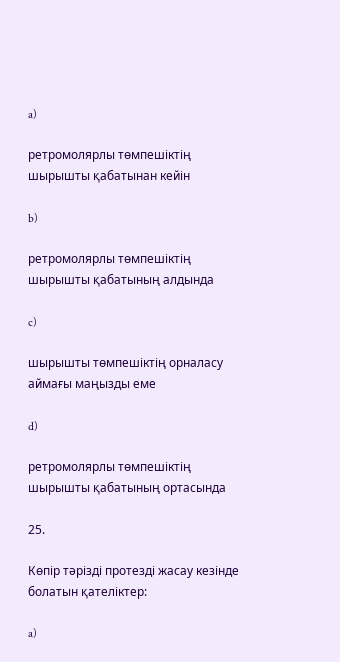a)

ретромолярлы төмпешіктің шырышты қабатынан кейін

b)

ретромолярлы төмпешіктің шырышты қабатының алдында

c)

шырышты төмпешіктің орналасу аймағы маңызды еме

d)

ретромолярлы төмпешіктің шырышты қабатының ортасында

25.

Көпір тәрізді протезді жасау кезінде болатын қателіктер:

a)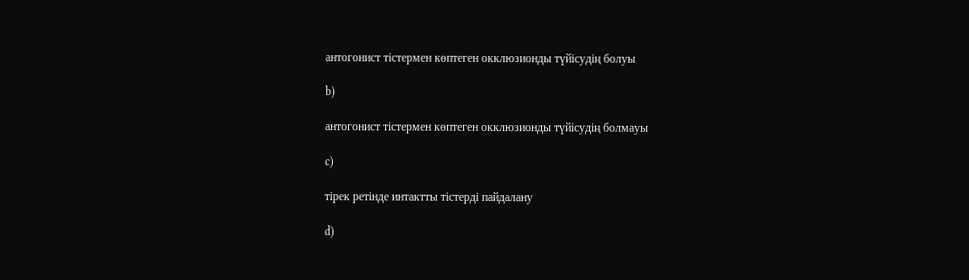антогонист тістермен көптеген окклюзионды түйісудің болуы

b)

антогонист тістермен көптеген окклюзионды түйісудің болмауы

c)

тірек ретінде интактты тістерді пайдалану

d)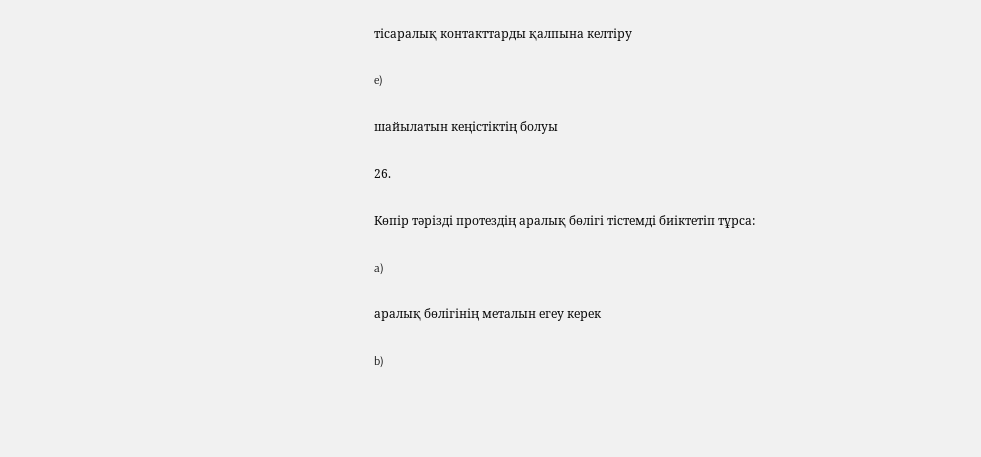тісаралық контакттарды қалпына келтіру

e)

шайылатын кеңістіктің болуы

26.

Көпір тәрізді протездің аралық бөлігі тістемді биіктетіп тұрса:

a)

аралық бөлігінің металын егеу керек

b)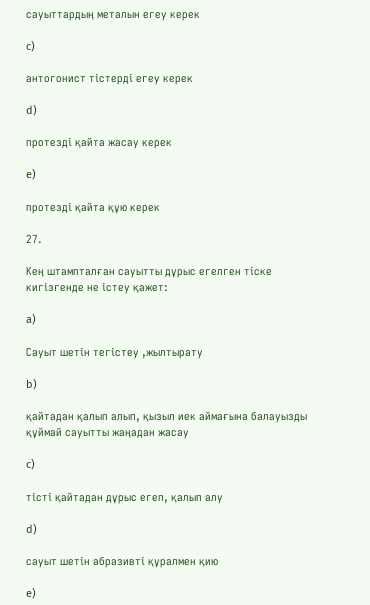сауыттардың металын егеу керек

c)

антогонист тістерді егеу керек

d)

протезді қайта жасау керек

e)

протезді қайта құю керек

27.

Кең штампталған сауытты дұрыс егелген тіске кигізгенде не істеу қажет:

a)

Сауыт шетін тегістеу ,жылтырату

b)

қайтадан қалып алып, қызыл иек аймағына балауызды құймай сауытты жаңадан жасау

c)

тісті қайтадан дұрыс егеп, қалып алу

d)

сауыт шетін абразивті құралмен қию

e)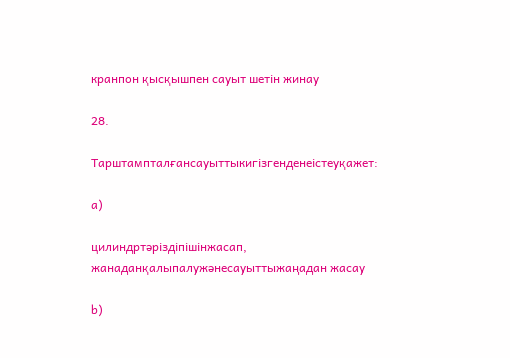кранпон қысқышпен сауыт шетін жинау

28.

Тарштампталғансауыттыкигізгенденеістеуқажет:

a)

цилиндртәріздіпішінжасап, жанаданқалыпалужәнесауыттыжаңадан жасау

b)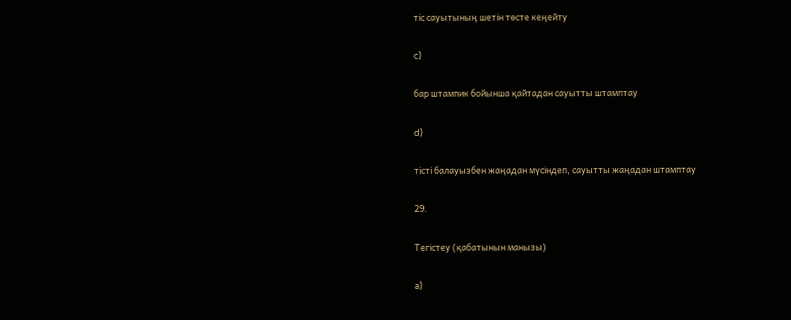тіс сауытының шетін төсте кеңейту

c)

бар штампик бойынша қайтадан сауытты штамптау

d)

тісті балауызбен жаңадан мүсіндеп, сауытты жаңадан штамптау

29.

Тегістеу (қабатынын манызы)

a)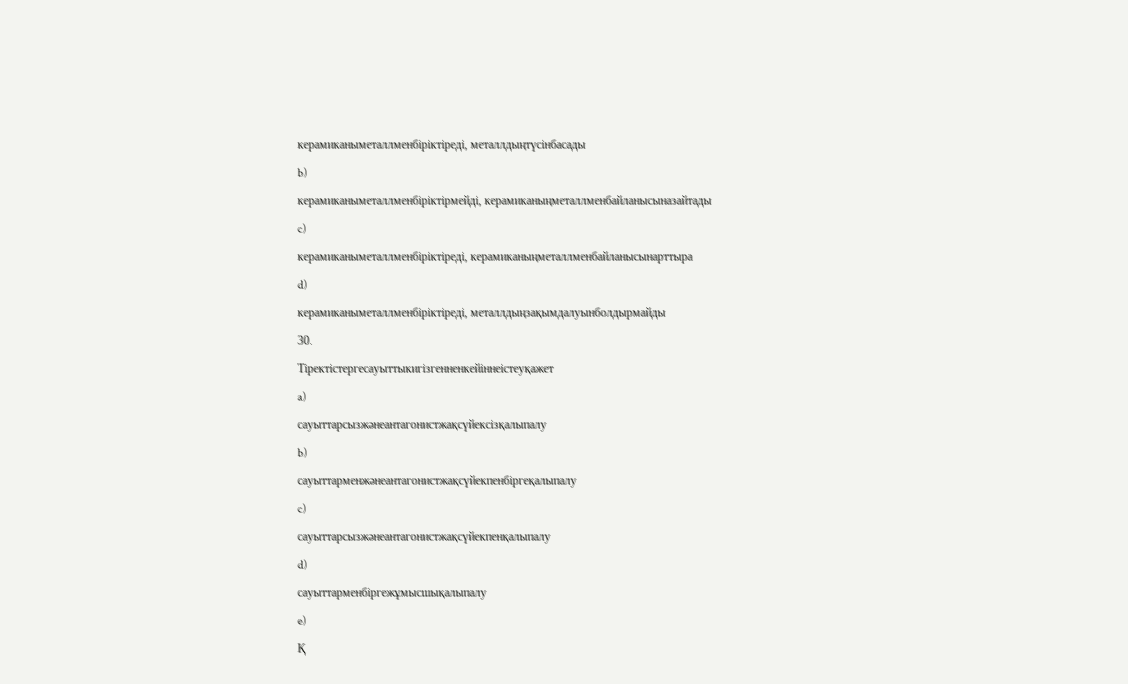керамиканыметаллменбіріктіреді, металлдыңтүсінбасады

b)

керамиканыметаллменбіріктірмейді, керамиканыңметаллменбайланысыназайтады

c)

керамиканыметаллменбіріктіреді, керамиканыңметаллменбайланысынарттыра

d)

керамиканыметаллменбіріктіреді, металлдыңзақымдалуынболдырмайды

30.

Тіректістергесауыттыкигізгенненкейіннеістеуқажет

a)

сауыттарсызжәнеантагонистжақсүйексізқалыпалу

b)

сауыттарменжәнеантагонистжақсүйекпенбіргеқалыпалу

c)

сауыттарсызжәнеантагонистжақсүйекпенқалыпалу

d)

сауыттарменбіргежұмысшықалыпалу

e)

Қ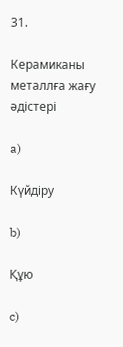31.

Керамиканы металлға жағу әдістері

a)

Күйдіру

b)

Құю

c)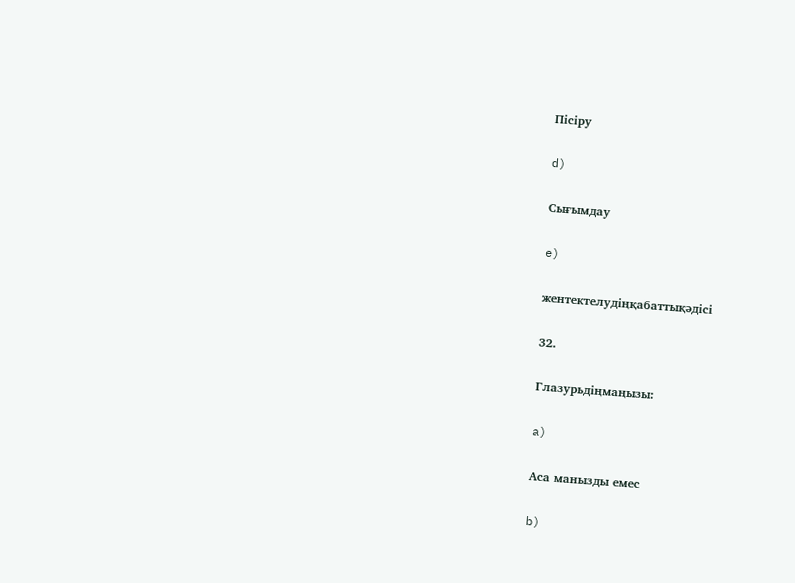Пісіру

d)

Сығымдау

e)

жентектелудіңқабаттықәдісі

32.

Глазурьдіңмаңызы:

a)

Аса манызды емес

b)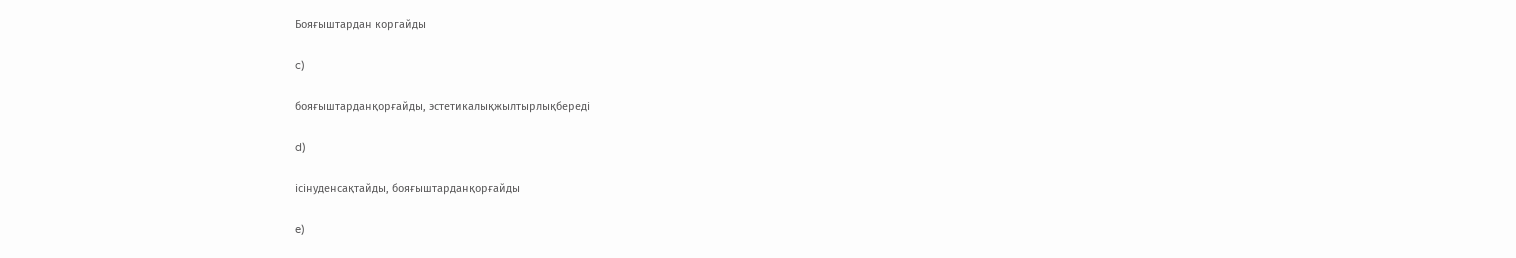Бояғыштардан коргайды

c)

бояғыштарданқорғайды, эстетикалықжылтырлықбереді

d)

ісінуденсақтайды, бояғыштарданқорғайды

e)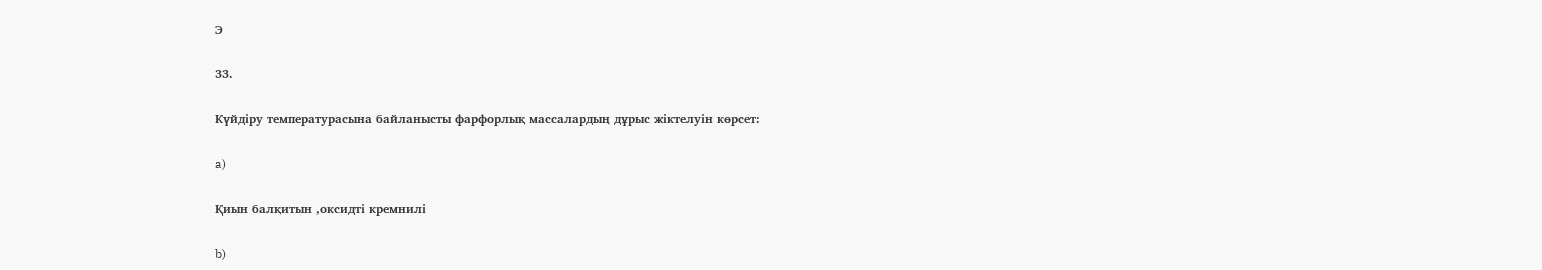Э

33.

Күйдіру температурасына байланысты фарфорлық массалардың дұрыс жіктелуін көрсет:

a)

Қиын балқитын ,оксидті кремнилі

b)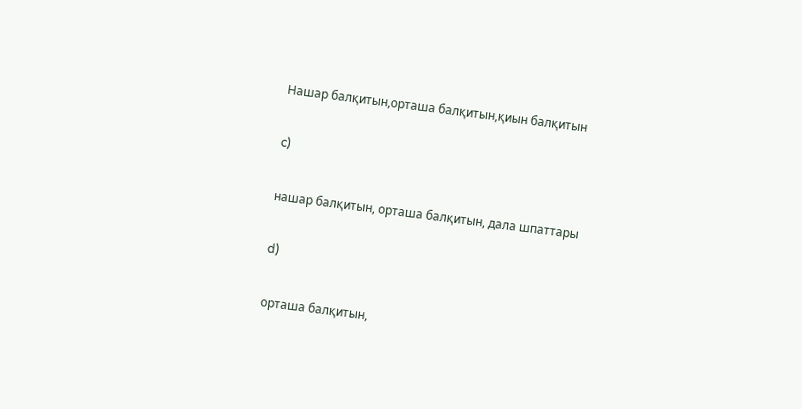Нашар балқитын,орташа балқитын,қиын балқитын

c)

нашар балқитын, орташа балқитын, дала шпаттары

d)

орташа балқитын,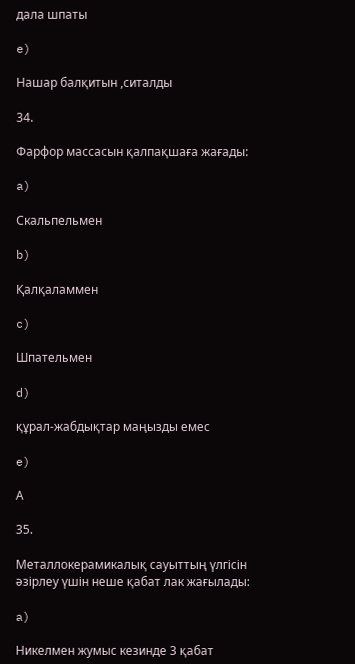дала шпаты

e)

Нашар балқитын ,ситалды

34.

Фарфор массасын қалпақшаға жағады:

a)

Скальпельмен

b)

Қалқаламмен

c)

Шпательмен

d)

құрал-жабдықтар маңызды емес

e)

А

35.

Металлокерамикалық сауыттың үлгісін әзірлеу үшін неше қабат лак жағылады:

a)

Никелмен жумыс кезинде 3 қабат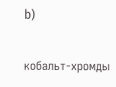b)

кобальт-хромды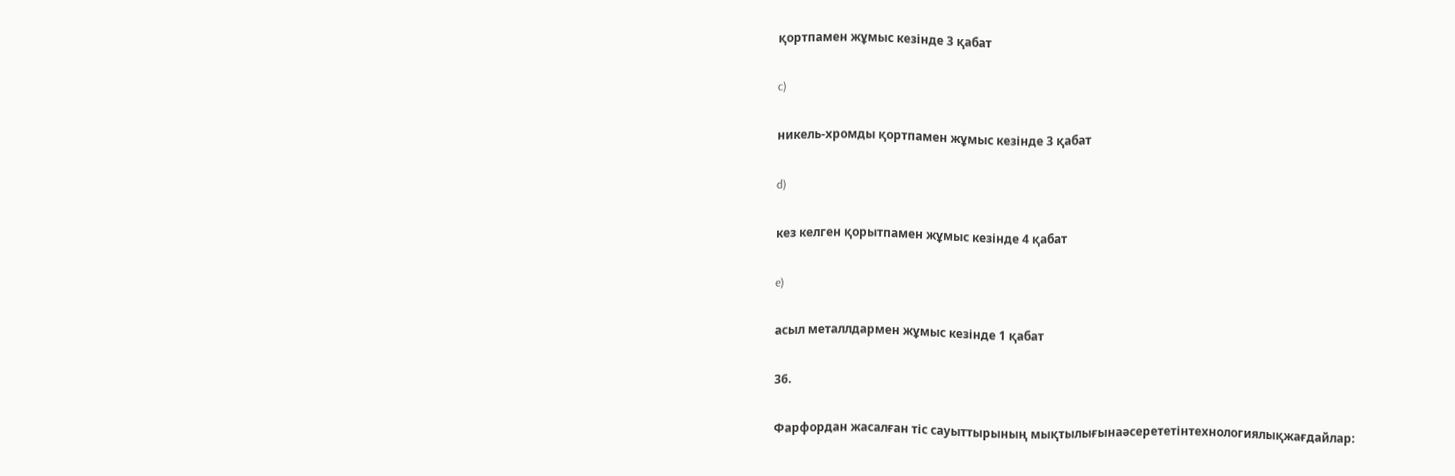қортпамен жұмыс кезінде 3 қабат

c)

никель-хромды қортпамен жұмыс кезінде 3 қабат

d)

кез келген қорытпамен жұмыс кезінде 4 қабат

e)

асыл металлдармен жұмыс кезінде 1 қабат

36.

Фарфордан жасалған тіс сауыттырының мықтылығынаәсерететінтехнологиялықжағдайлар: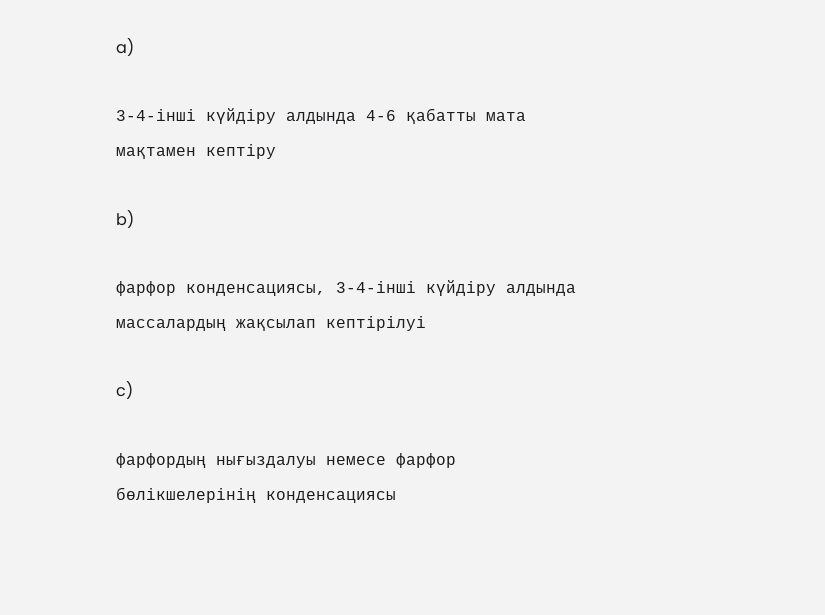a)

3-4-інші күйдіру алдында 4-6 қабатты мата мақтамен кептіру

b)

фарфор конденсациясы, 3-4-інші күйдіру алдында массалардың жақсылап кептірілуі

c)

фарфордың нығыздалуы немесе фарфор бөлікшелерінің конденсациясы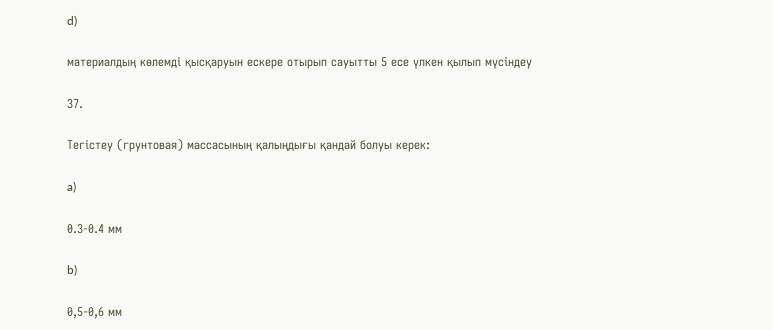d)

материалдың көлемді қысқаруын ескере отырып сауытты 5 есе үлкен қылып мүсіндеу

37.

Тегістеу (грунтовая) массасының қалыңдығы қандай болуы керек:

a)

0.3-0.4 мм

b)

0,5-0,6 мм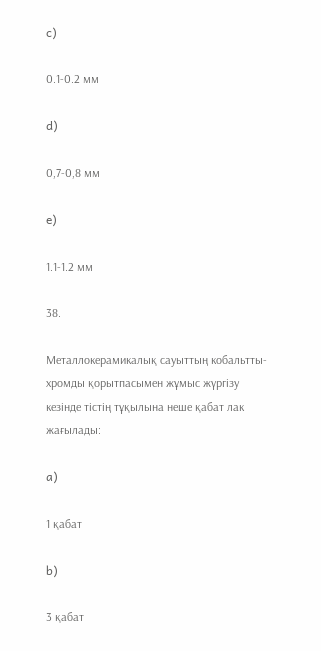c)

0.1-0.2 мм

d)

0,7-0,8 мм

e)

1.1-1.2 мм

38.

Металлокерамикалық сауыттың кобальтты-хромды қорытпасымен жұмыс жүргізу кезінде тістің тұқылына неше қабат лак жағылады:

a)

1 қабат

b)

3 қабат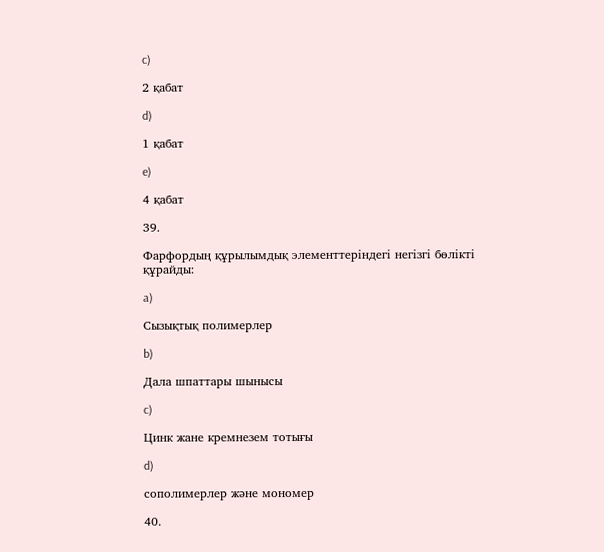c)

2 қабат

d)

1 қабат

e)

4 қабат

39.

Фарфордың құрылымдық элементтеріндегі негізгі бөлікті құрайды:

a)

Сызықтық полимерлер

b)

Дала шпаттары шынысы

c)

Цинк жане кремнезем тотығы

d)

сополимерлер және мономер

40.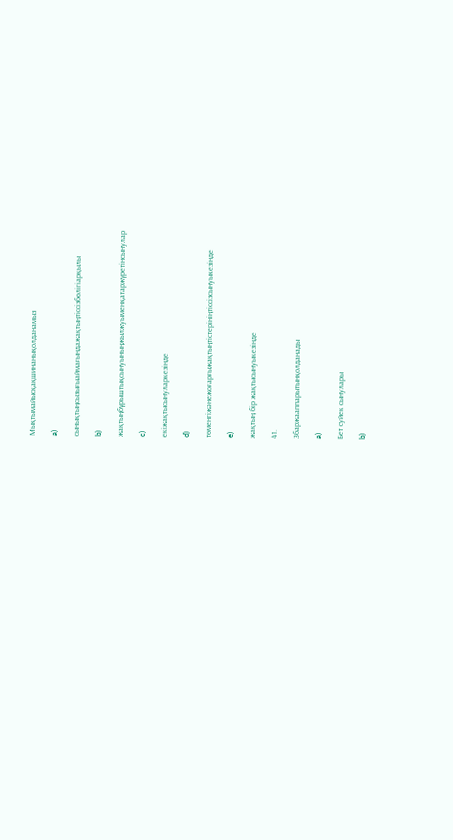Мықтымайысқақшинанықолданамыз

a)

сынықтыңсызығыаймағындажақтыңтіссізбөлігіарқылы

b)

жақтыңбұрыштықсынуыныңжылжуыменқатаржүретінсынулар

c)

екіжақтысынуларкезінде

d)

төменгіжәнежоғарғыжақтыңтістерініңтіссізсынуыкезінде

e)

жақтың бір жақтысынуыкезінде

41.

Збаржааппарытынқолданады

a)

Бет суйек сынулары

b)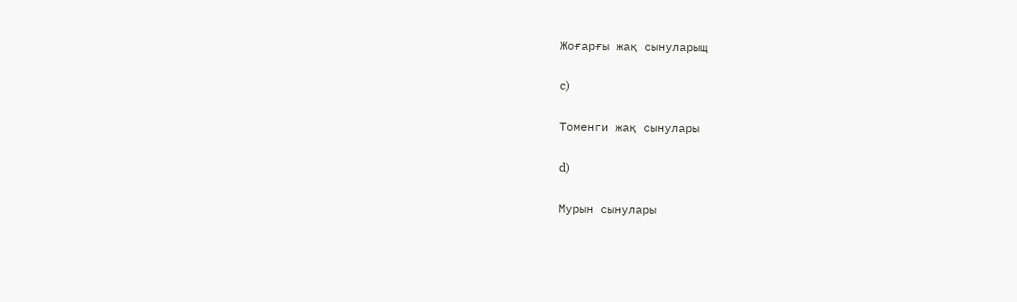Жоғарғы жақ сынуларыщ

c)

Томенги жақ сынулары

d)

Мурын сынулары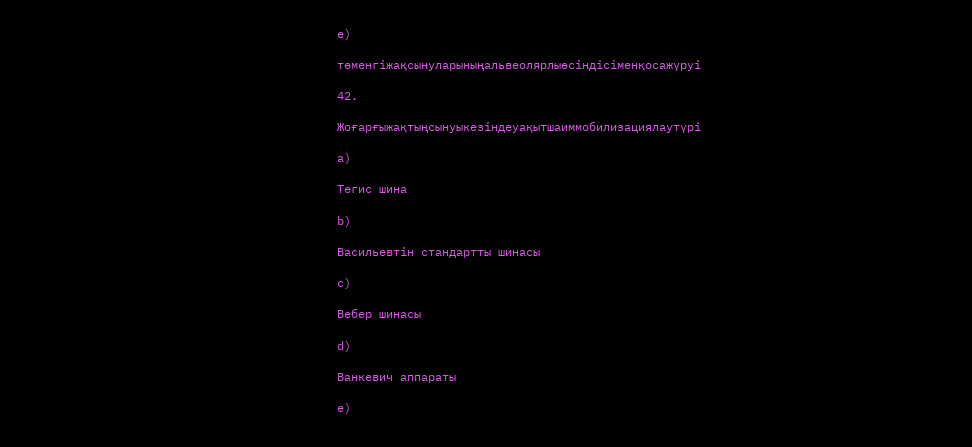e)

төменгіжақсынуларыныңальвеолярлыөсіндісіменқосажүруі

42.

Жоғарғыжақтыңсынуыкезіндеуақытшаиммобилизациялаутүрі

a)

Тегис шина

b)

Васильевтін стандартты шинасы

c)

Вебер шинасы

d)

Ванкевич аппараты

e)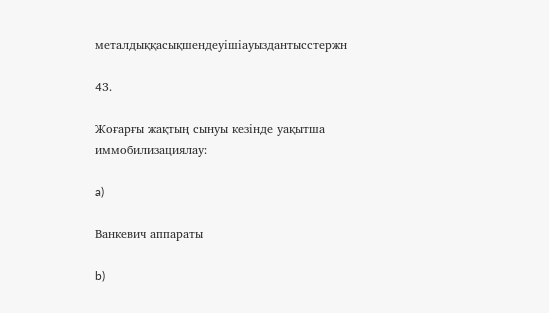металдыққасықшендеуішіауыздантысстержн

43.

Жоғарғы жақтың сынуы кезінде уақытша иммобилизациялау:

a)

Ванкевич аппараты

b)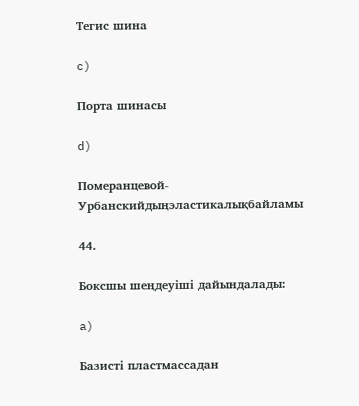Тегис шина

c)

Порта шинасы

d)

Померанцевой-Урбанскийдыңэластикалықбайламы

44.

Боксшы шеңдеуіші дайындалады:

a)

Базисті пластмассадан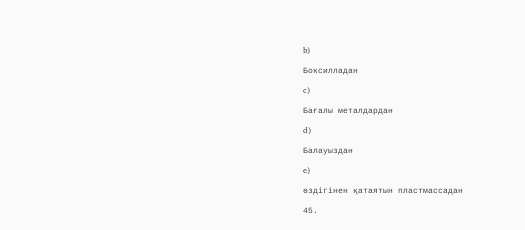b)

Боксилладан

c)

Бағалы металдардан

d)

Балауыздан

e)

өздігінен қатаятын пластмассадан

45.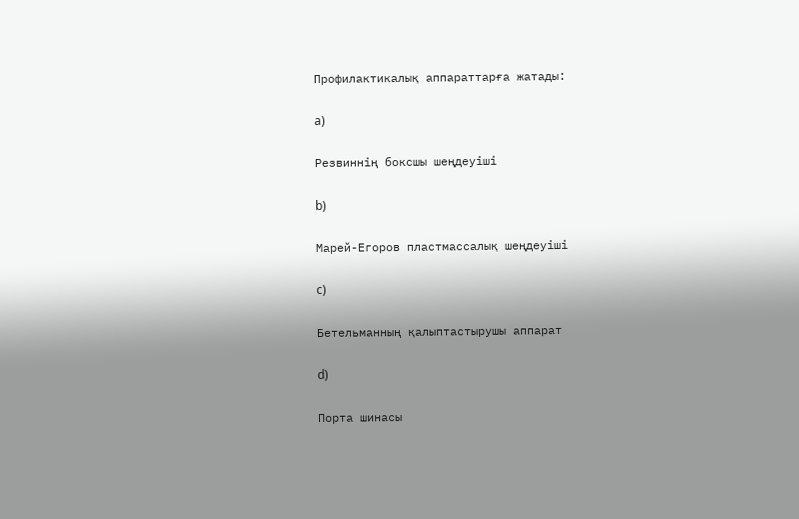Профилактикалық аппараттарға жатады:

a)

Резвиннің боксшы шеңдеуіші

b)

Марей-Егоров пластмассалық шеңдеуіші

c)

Бетельманның қалыптастырушы аппарат

d)

Порта шинасы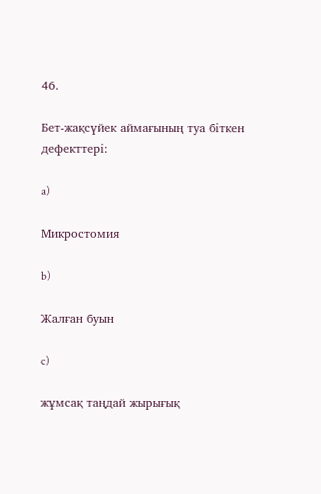46.

Бет-жақсүйек аймағының туа біткен дефекттері:

a)

Микростомия

b)

Жалған буын

c)

жұмсақ таңдай жырығық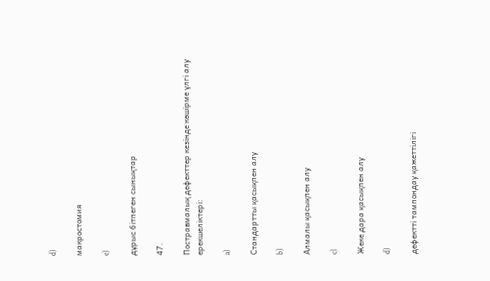d)

макростомия

e)

дұрыс бітпеген сынықтар

47.

Постравмалық дефекттер кезінде көшірме үлгі алу ерекшеліктері:

a)

Стандартты қасықпен алу

b)

Алмалы қасықпен алу

c)

Жеке дара қасықпен алу

d)

дефектті тампондау қажеттілігі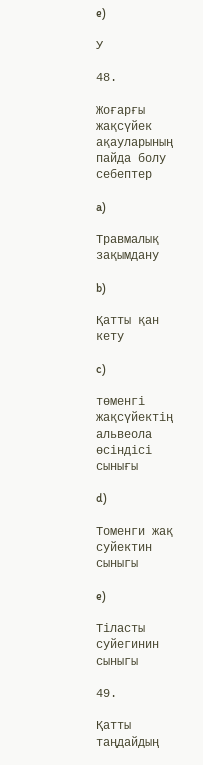e)

У

48.

Жоғарғы жақсүйек ақауларының пайда болу себептер

a)

Травмалық зақымдану

b)

Қатты қан кету

c)

төменгі жақсүйектің альвеола өсіндісі сынығы

d)

Томенги жақ суйектин сыныгы

e)

Тіласты суйегинин сыныгы

49.

Қатты таңдайдың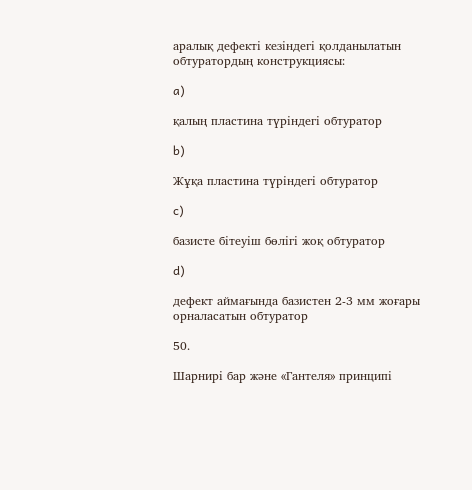аралық дефекті кезіндегі қолданылатын обтуратордың конструкциясы:

a)

қалың пластина түріндегі обтуратор

b)

Жұқа пластина түріндегі обтуратор

c)

базисте бітеуіш бөлігі жоқ обтуратор

d)

дефект аймағында базистен 2-3 мм жоғары орналасатын обтуратор

50.

Шарнирі бар және «Гантеля» принципі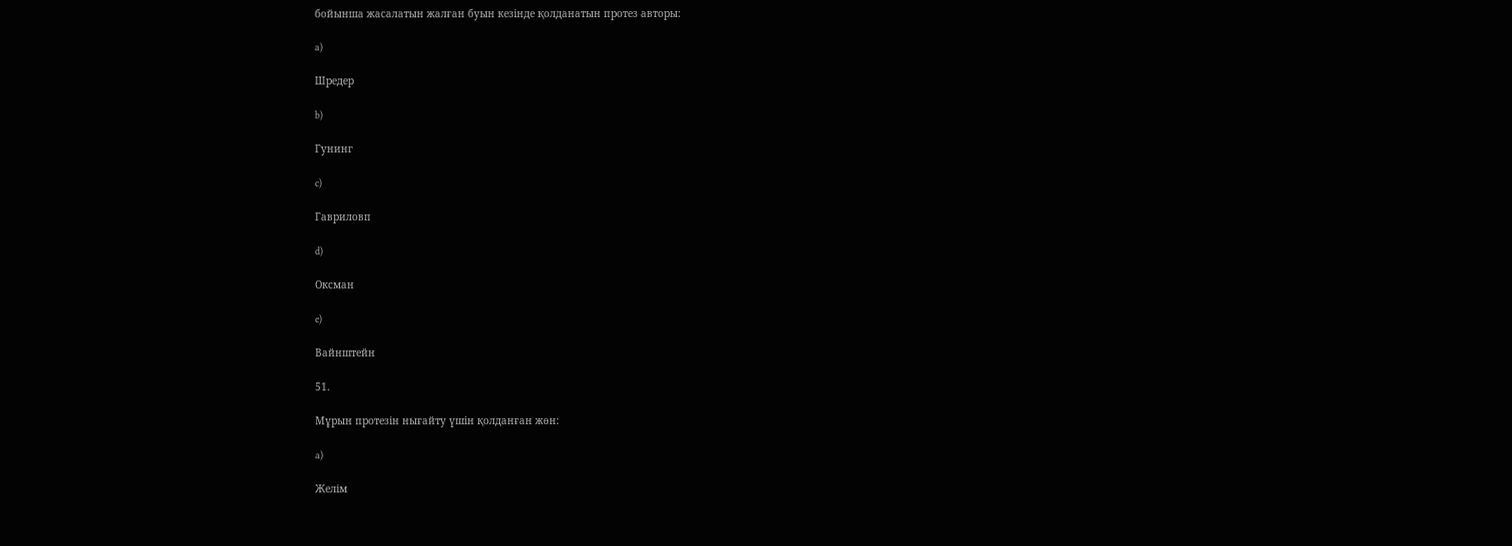бойынша жасалатын жалған буын кезінде қолданатын протез авторы:

a)

Шредер

b)

Гунинг

c)

Гавриловп

d)

Оксман

e)

Вайнштейн

51.

Мұрын протезін нығайту үшін қолданған жөн:

a)

Желім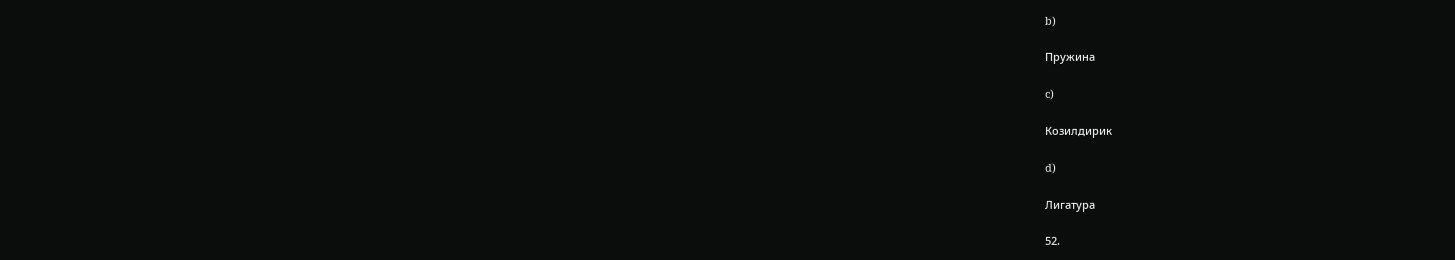b)

Пружина

c)

Козилдирик

d)

Лигатура

52.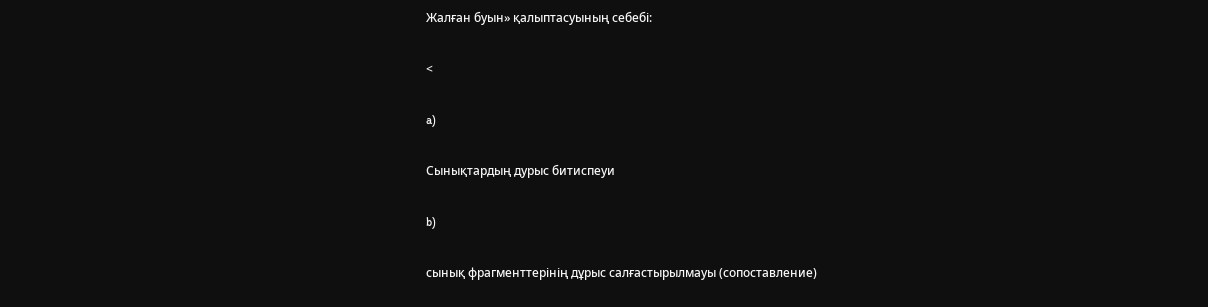Жалған буын» қалыптасуының себебі:

<

a)

Сынықтардың дурыс битиспеуи

b)

сынық фрагменттерінің дұрыс салғастырылмауы (сопоставление)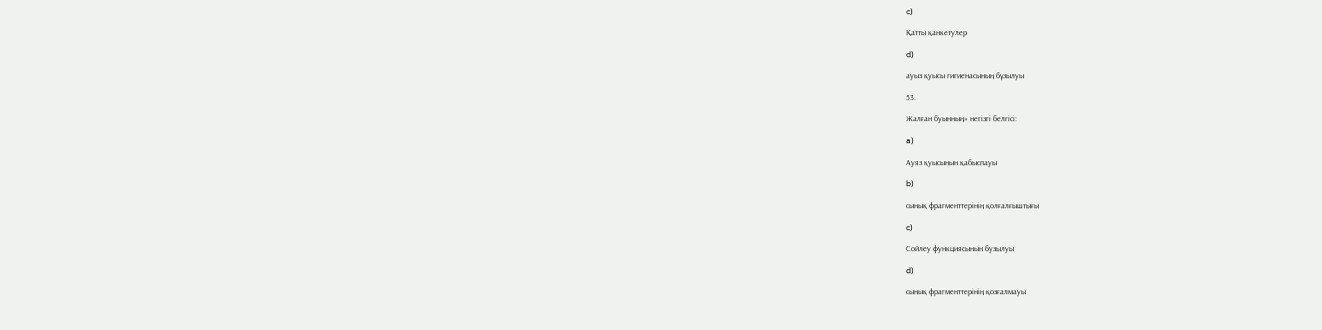c)

Қатты қанкетулер

d)

ауыз қуысы гигиенасының бұзылуы

53.

Жалған буынның» негізгі белгісі:

a)

Ауяз қуысынын қабыспауы

b)

сынық фрагменттерінің қолғалғыштығы

c)

Сойлеу функциясынын бузылуы

d)

сынық фрагменттерінің қозғалмауы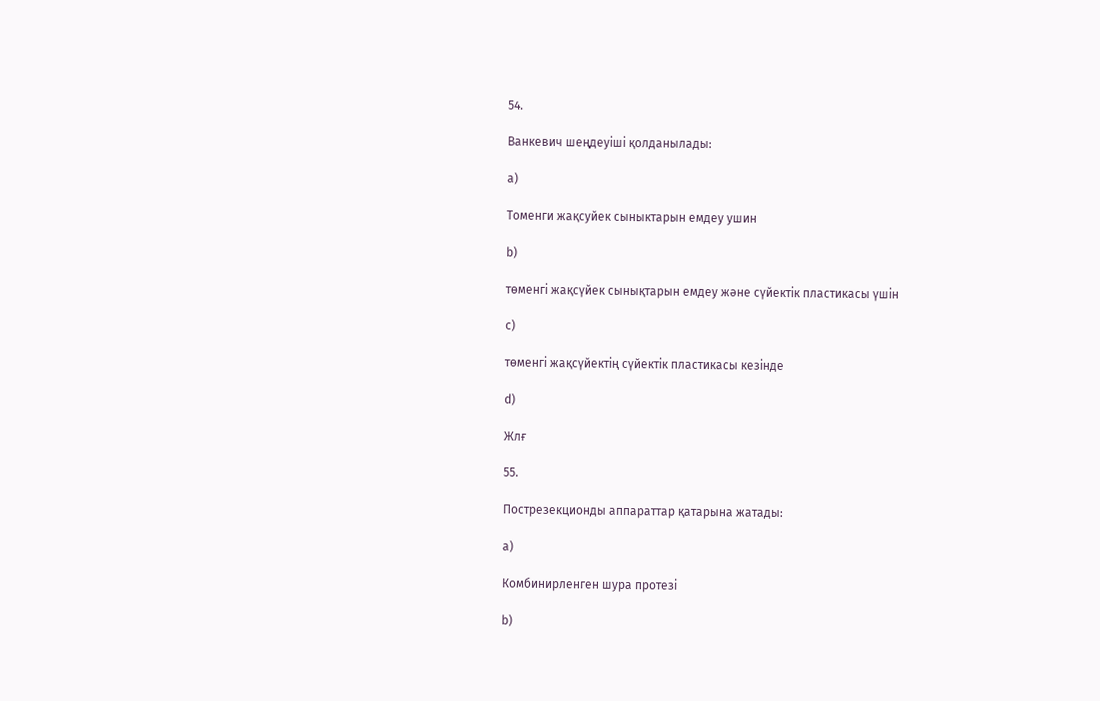54.

Ванкевич шеңдеуіші қолданылады:

a)

Томенги жақсуйек сыныктарын емдеу ушин

b)

төменгі жақсүйек сынықтарын емдеу және сүйектік пластикасы үшін

c)

төменгі жақсүйектің сүйектік пластикасы кезінде

d)

Жлғ

55.

Пострезекционды аппараттар қатарына жатады:

a)

Комбинирленген шура протезі

b)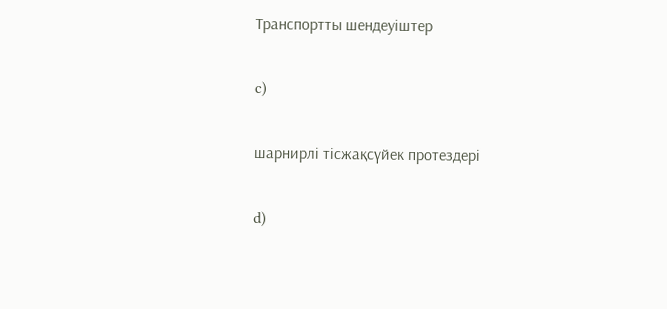Транспортты шендеуіштер

c)

шарнирлі тісжақсүйек протездері

d)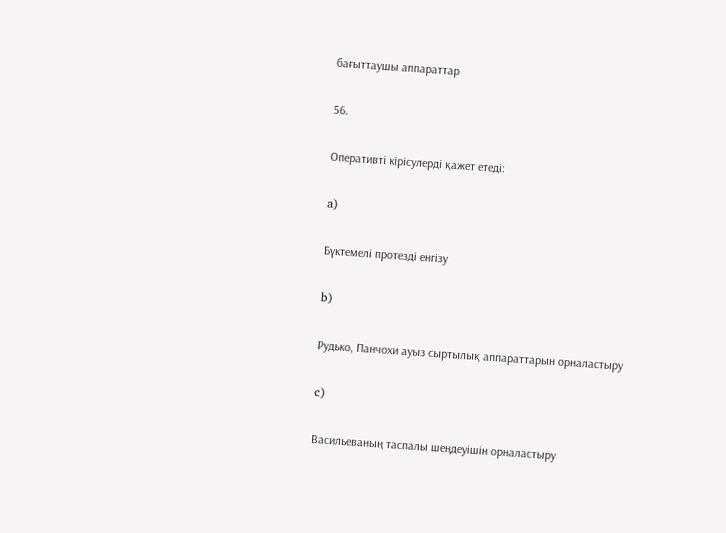бағыттаушы аппараттар

56.

Оперативті кірісулерді қажет етеді:

a)

Бүктемелі протезді енгізу

b)

Рудько, Панчохи ауыз сыртылық аппараттарын орналастыру

c)

Васильеваның таспалы шеңдеуішін орналастыру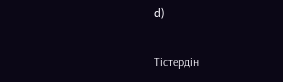d)

Тістердін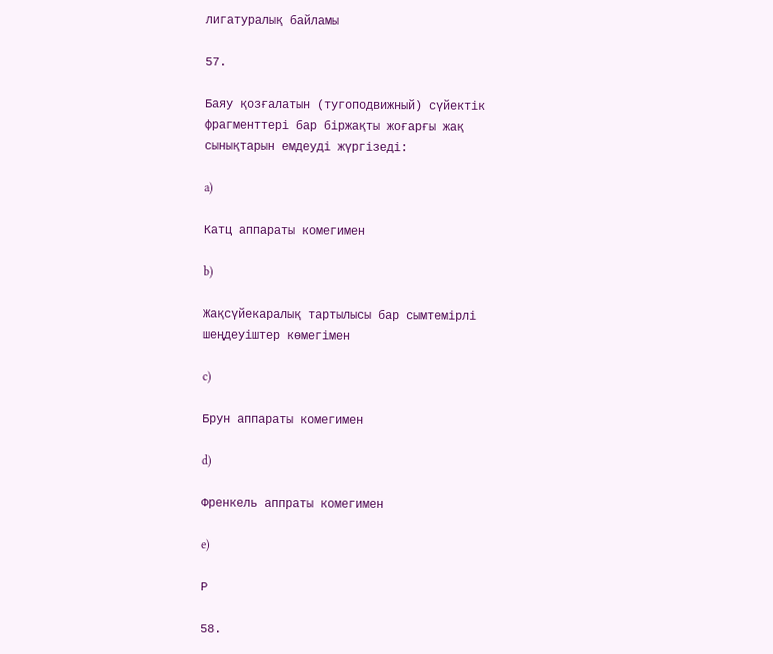лигатуралық байламы

57.

Баяу қозғалатын (тугоподвижный) сүйектік фрагменттері бар біржақты жоғарғы жақ сынықтарын емдеуді жүргізеді:

a)

Катц аппараты комегимен

b)

Жақсүйекаралық тартылысы бар сымтемірлі шеңдеуіштер көмегімен

c)

Брун аппараты комегимен

d)

Френкель аппраты комегимен

e)

Р

58.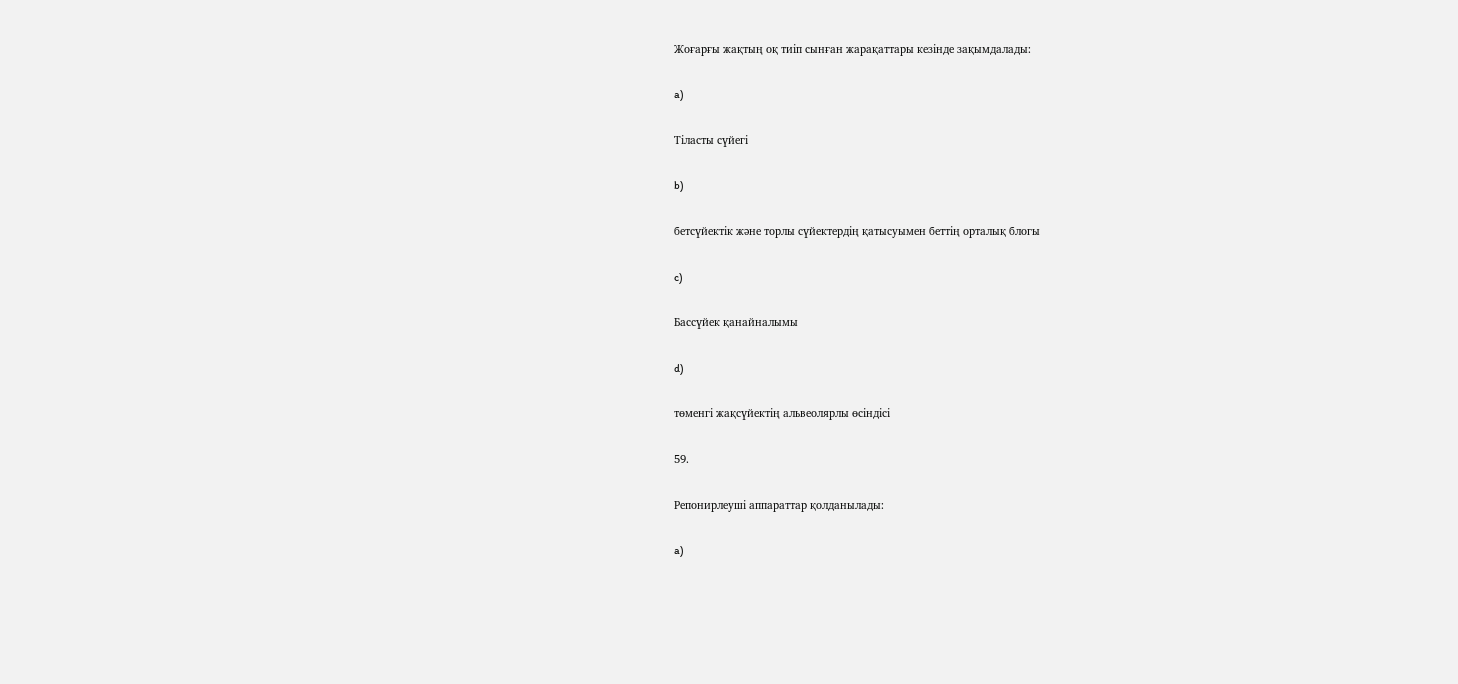Жоғарғы жақтың оқ тиіп сынған жарақаттары кезінде зақымдалады:

a)

Тіласты сүйегі

b)

бетсүйектік және торлы сүйектердің қатысуымен беттің орталық блогы

c)

Бассүйек қанайналымы

d)

төменгі жақсүйектің альвеолярлы өсіндісі

59.

Репонирлеуші аппараттар қолданылады:

a)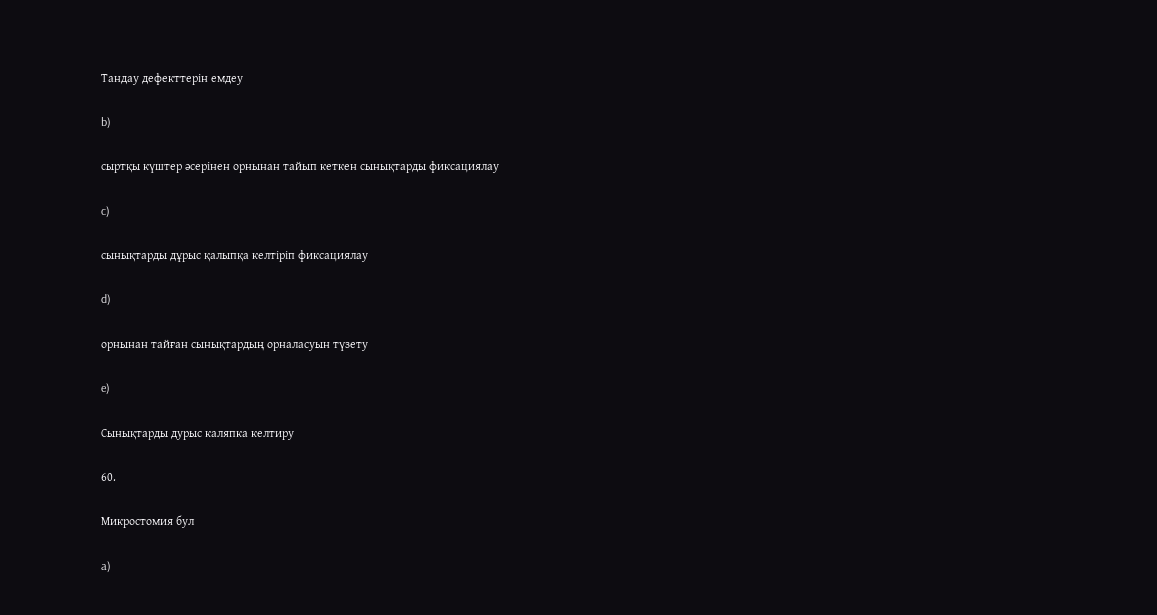Тандау дефекттерін емдеу

b)

сыртқы күштер әсерінен орнынан тайып кеткен сынықтарды фиксациялау

c)

сынықтарды дұрыс қалыпқа келтіріп фиксациялау

d)

орнынан тайған сынықтардың орналасуын түзету

e)

Сынықтарды дурыс каляпка келтиру

60.

Микростомия бул

a)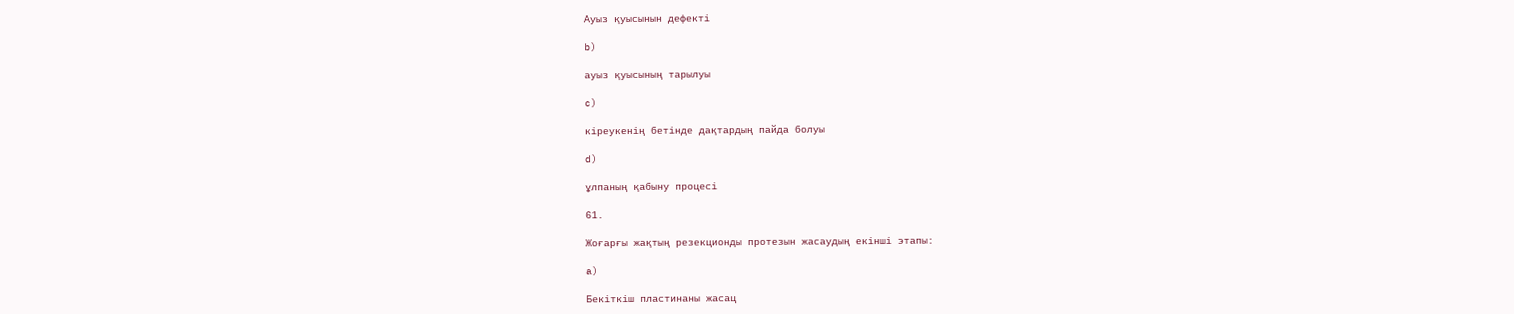Ауыз қуысынын дефекті

b)

ауыз қуысының тарылуы

c)

кіреукенің бетінде дақтардың пайда болуы

d)

ұлпаның қабыну процесі

61.

Жоғарғы жақтың резекционды протезын жасаудың екінші этапы:

a)

Бекіткіш пластинаны жасац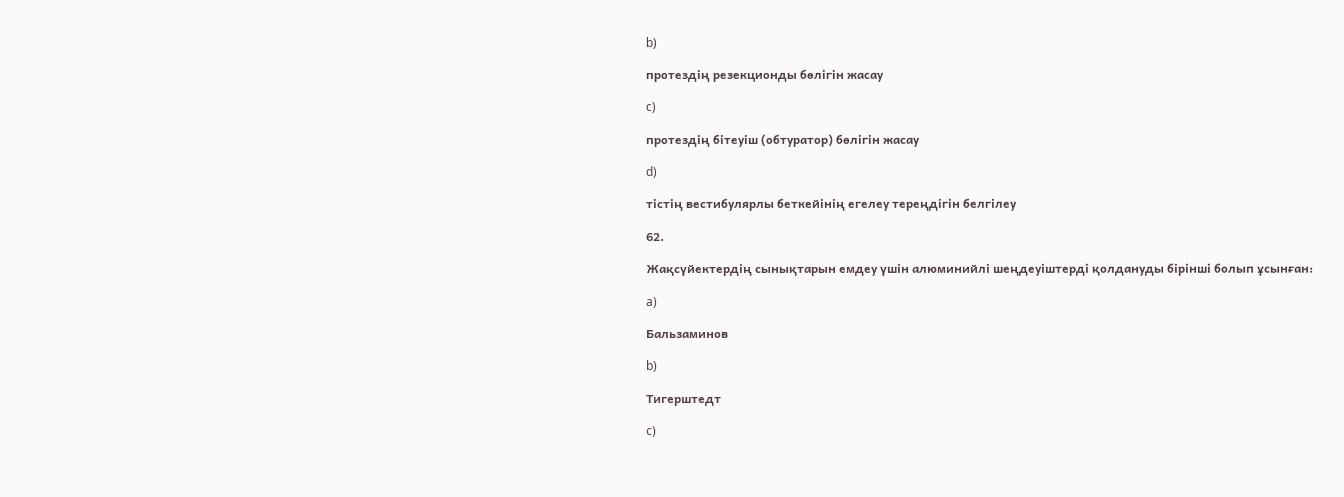b)

протездің резекционды бөлігін жасау

c)

протездің бітеуіш (обтуратор) бөлігін жасау

d)

тістің вестибулярлы беткейінің егелеу тереңдігін белгілеу

62.

Жақсүйектердің сынықтарын емдеу үшін алюминийлі шеңдеуіштерді қолдануды бірінші болып ұсынған:

a)

Бальзаминов

b)

Тигерштедт

c)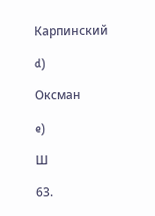Карпинский

d)

Оксман

e)

Ш

63.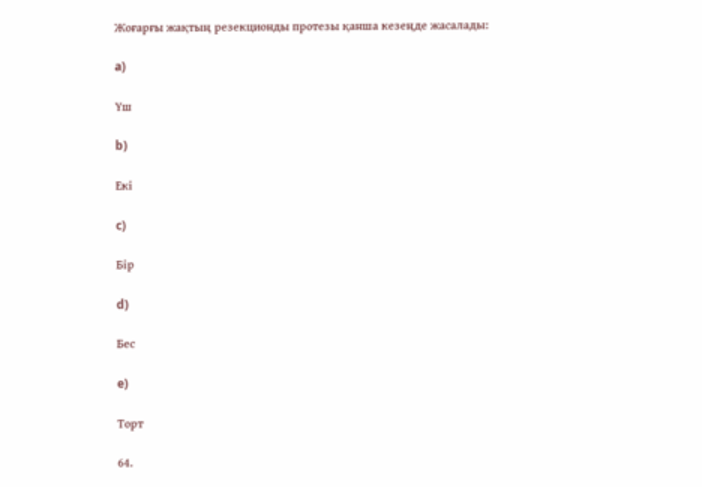Жоғарғы жақтың резекционды протезы қанша кезеңде жасалады:

a)

Үш

b)

Екі

c)

Бір

d)

Бес

e)

Торт

64.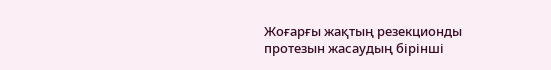Жоғарғы жақтың резекционды протезын жасаудың бірінші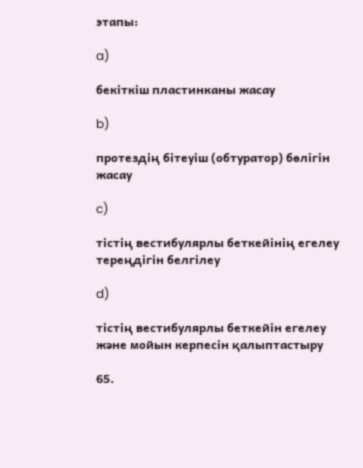этапы:

a)

бекіткіш пластинканы жасау

b)

протездің бітеуіш (обтуратор) бөлігін жасау

c)

тістің вестибулярлы беткейінің егелеу тереңдігін белгілеу

d)

тістің вестибулярлы беткейін егелеу және мойын керпесін қалыптастыру

65.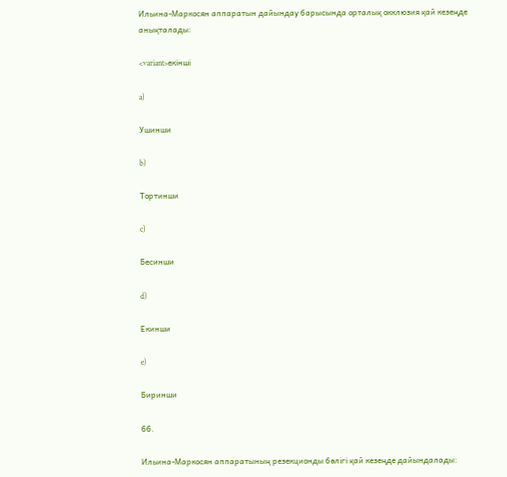Ильина-Маркосян аппаратын дайындау барысында орталық окклюзия қай кезеңде анықталады:

<variant>екінші

a)

Ушинши

b)

Тортинши

c)

Бесинши

d)

Екинши

e)

Биринши

66.

Ильина-Маркосян аппаратының резекционды бөлігі қай кезеңде дайындалады: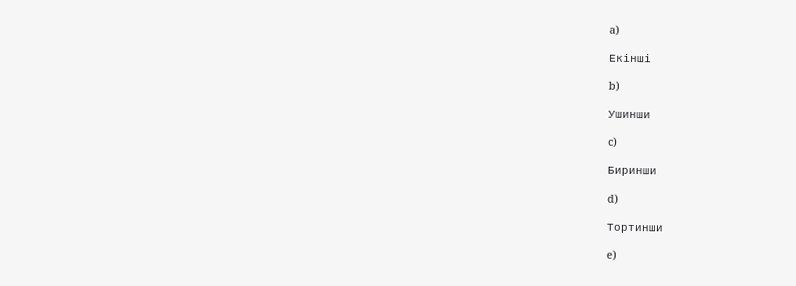a)

Екінші

b)

Ушинши

c)

Биринши

d)

Тортинши

e)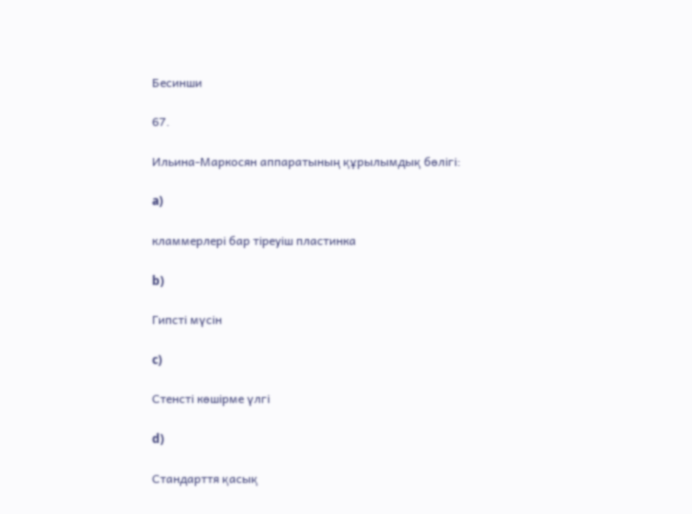Бесинши

67.

Ильина-Маркосян аппаратының құрылымдық бөлігі:

a)

кламмерлері бар тіреуіш пластинка

b)

Гипсті мүсін

c)

Стенсті көшірме үлгі

d)

Стандарття қасық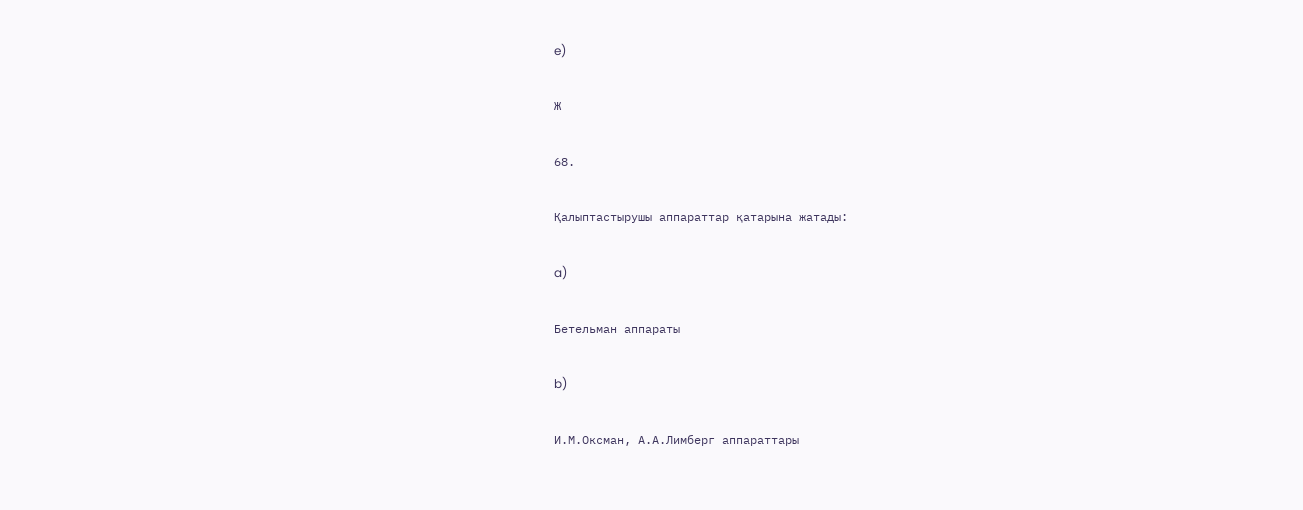e)

Ж

68.

Қалыптастырушы аппараттар қатарына жатады:

a)

Бетельман аппараты

b)

И.М.Оксман, А.А.Лимберг аппараттары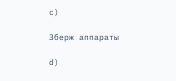c)

Зберж аппараты

d)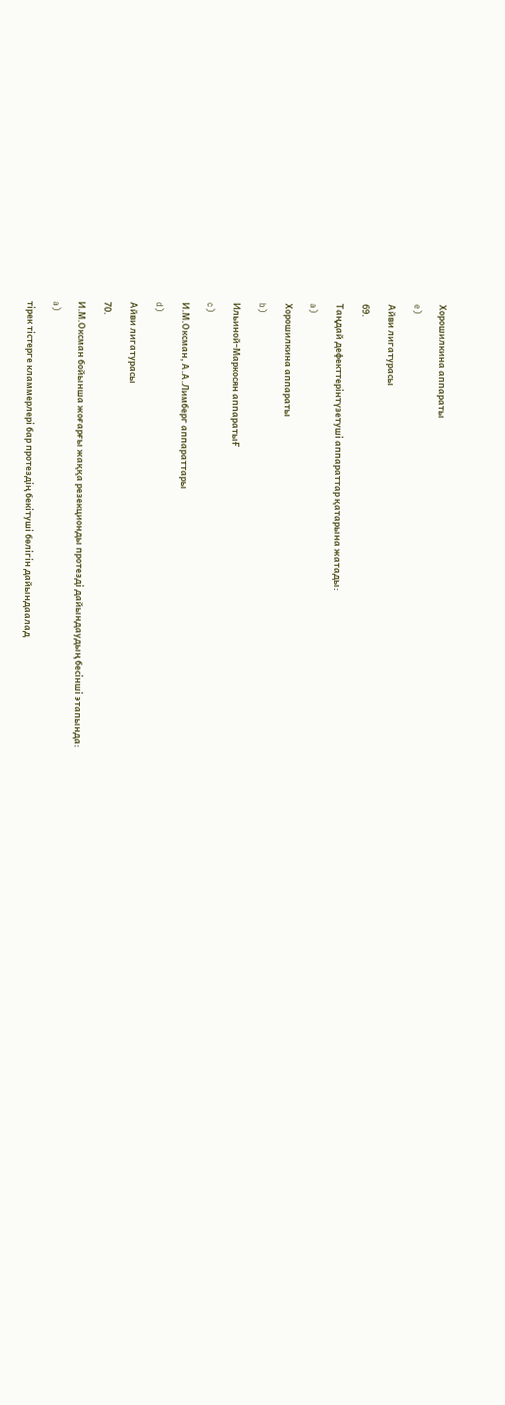Хорошилкина аппараты

e)

Айви лигатурасы

69.

Таңдай дефекттерінтүзетуші аппараттар қатарына жатады:

a)

Хорошилкина аппараты

b)

Ильиной-Маркосян аппаратыҒ

c)

И.М.Оксман, А.А.Лимберг аппараттары

d)

Айви лигатурасы

70.

И.М.Оксман бойынша жоғарғы жаққа резекционды протезді дайындаудың бесінші этапында:

a)

тірек тістерге кламмерлері бар протездің бекітуші бөлігін дайындаалад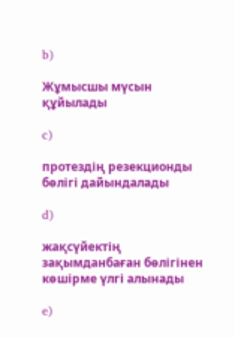b)

Жұмысшы мүсын құйылады

c)

протездің резекционды бөлігі дайындалады

d)

жақсүйектің зақымданбаған бөлігінен көшірме үлгі алынады

e)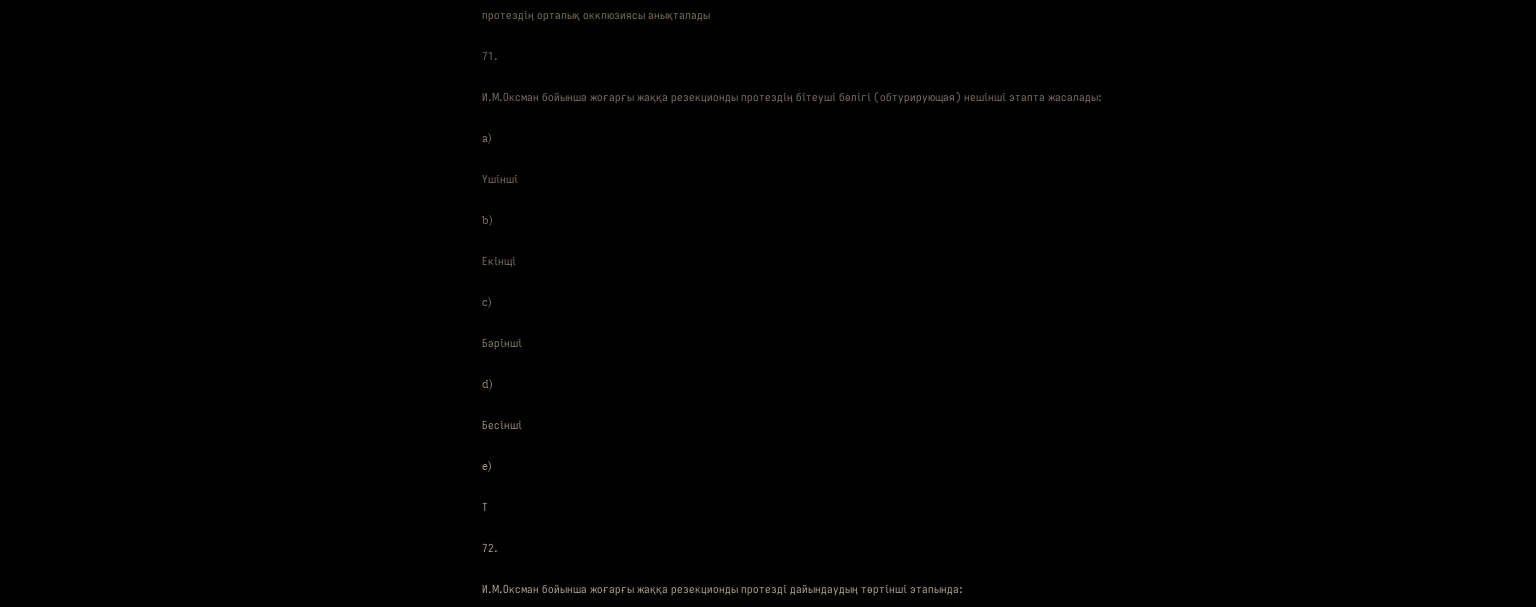протездің орталық окклюзиясы анықталады

71.

И.М.Оксман бойынша жоғарғы жаққа резекционды протездің бітеуші бөлігі (обтурирующая) нешінші этапта жасалады:

a)

Үшінші

b)

Екінщі

c)

Бәрінші

d)

Бесінші

e)

Т

72.

И.М.Оксман бойынша жоғарғы жаққа резекционды протезді дайындаудың төртінші этапында: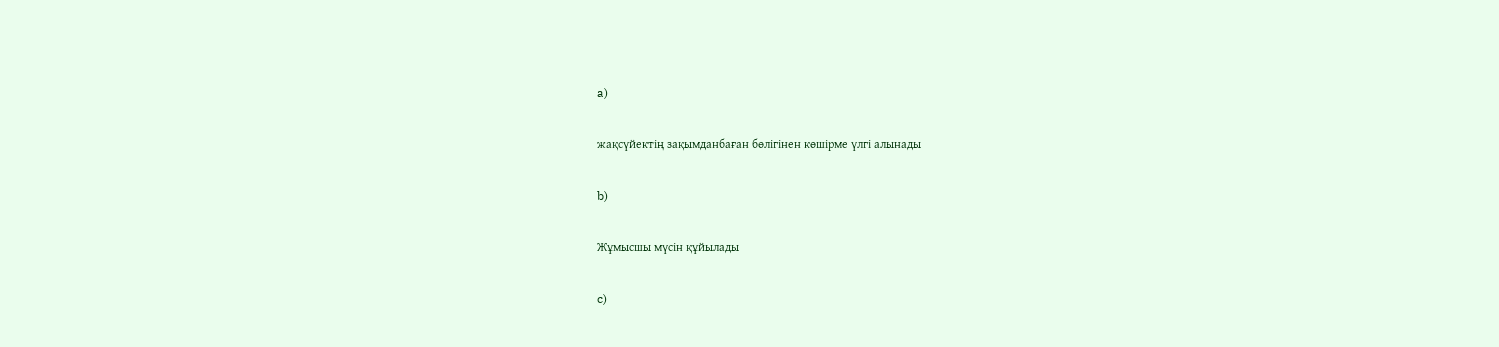a)

жақсүйектің зақымданбаған бөлігінен көшірме үлгі алынады

b)

Жұмысшы мүсін құйылады

c)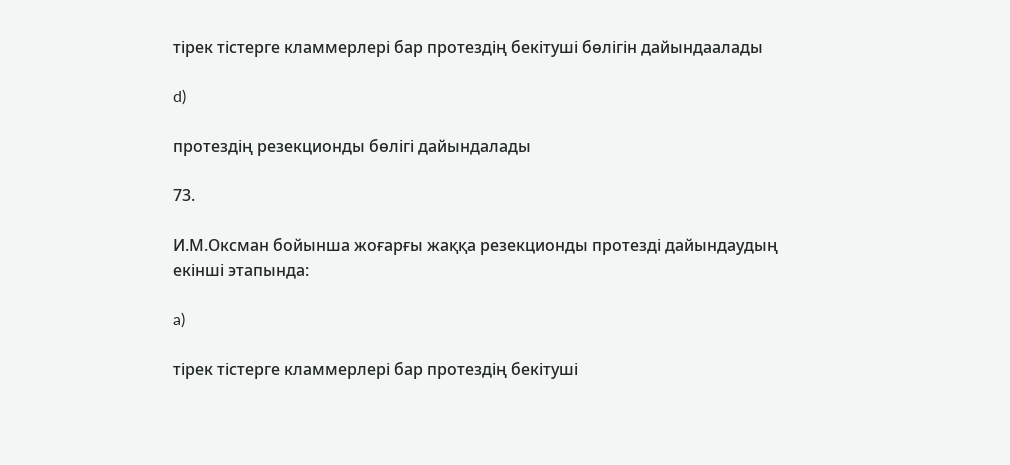тірек тістерге кламмерлері бар протездің бекітуші бөлігін дайындаалады

d)

протездің резекционды бөлігі дайындалады

73.

И.М.Оксман бойынша жоғарғы жаққа резекционды протезді дайындаудың екінші этапында:

a)

тірек тістерге кламмерлері бар протездің бекітуші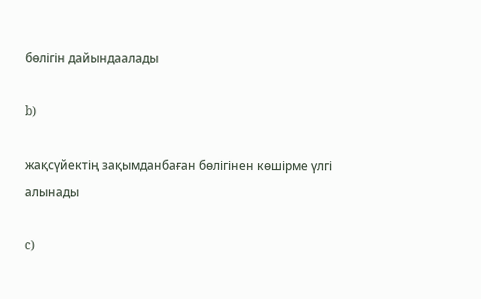бөлігін дайындаалады

b)

жақсүйектің зақымданбаған бөлігінен көшірме үлгі алынады

c)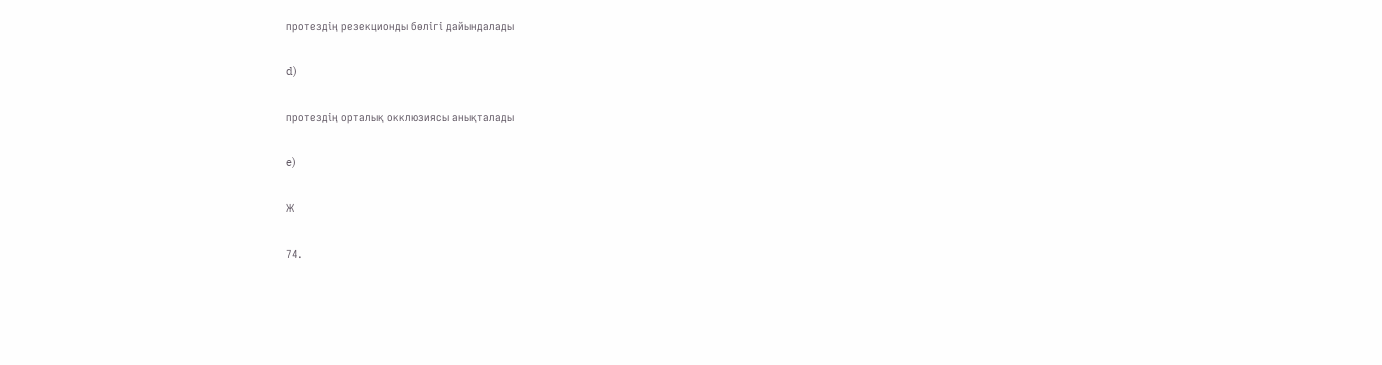протездің резекционды бөлігі дайындалады

d)

протездің орталық окклюзиясы анықталады

e)

Ж

74.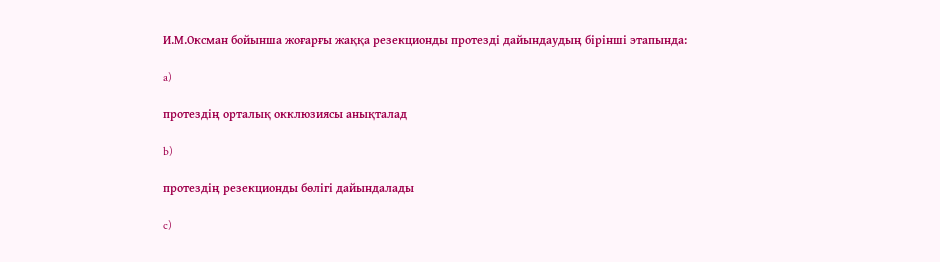И.М.Оксман бойынша жоғарғы жаққа резекционды протезді дайындаудың бірінші этапында:

a)

протездің орталық окклюзиясы анықталад

b)

протездің резекционды бөлігі дайындалады

c)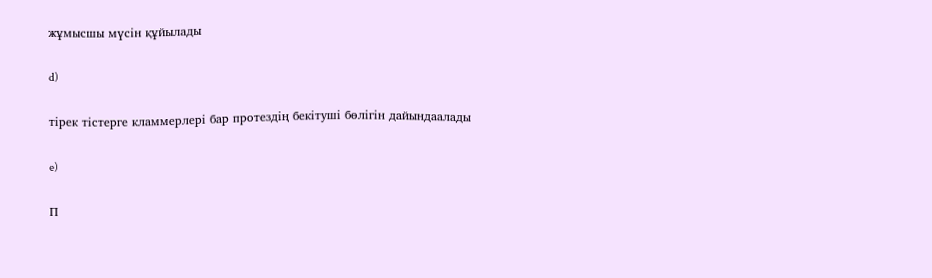жұмысшы мүсін құйылады

d)

тірек тістерге кламмерлері бар протездің бекітуші бөлігін дайындаалады

e)

П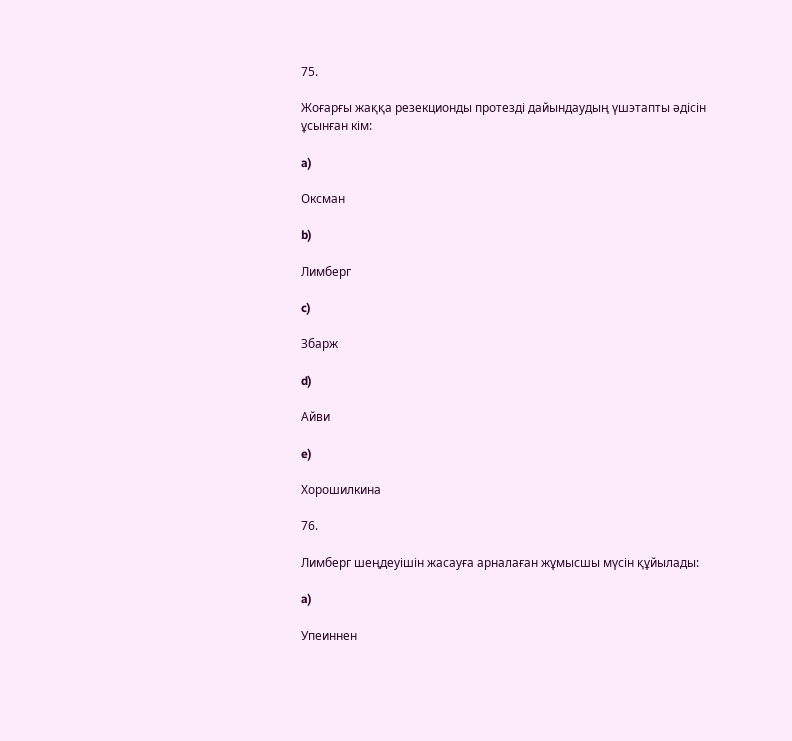75.

Жоғарғы жаққа резекционды протезді дайындаудың үшэтапты әдісін ұсынған кім:

a)

Оксман

b)

Лимберг

c)

Збарж

d)

Айви

e)

Хорошилкина

76.

Лимберг шеңдеуішін жасауға арналаған жұмысшы мүсін құйылады:

a)

Упеиннен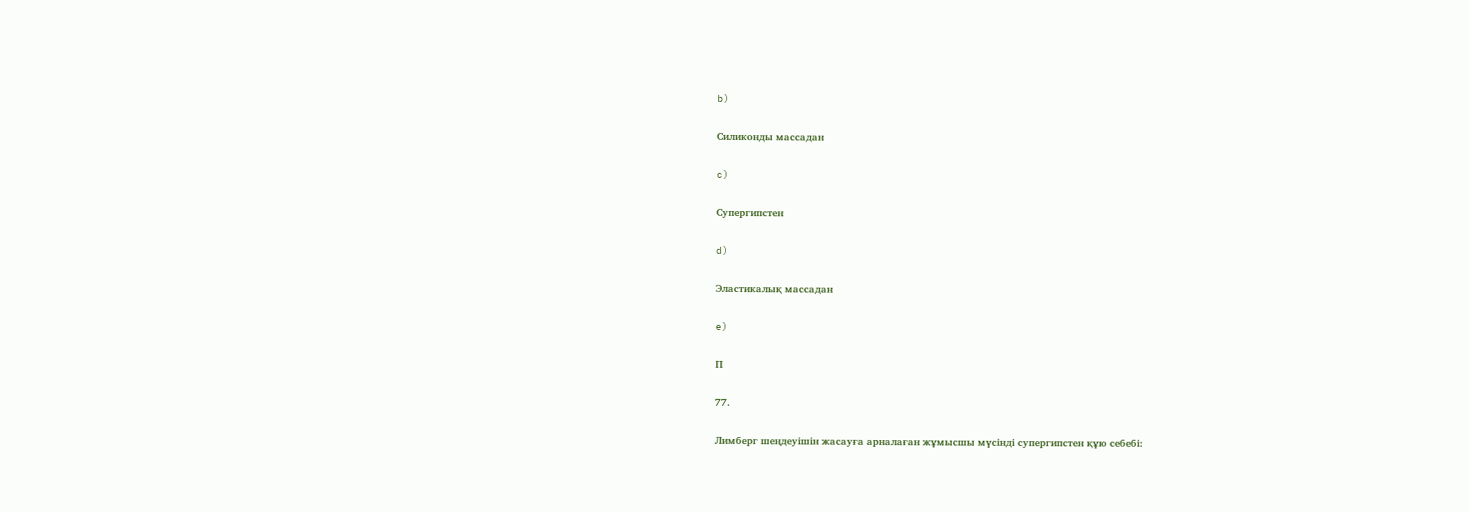b)

Силиконды массадан

c)

Супергипстен

d)

Эластикалық массадан

e)

П

77.

Лимберг шеңдеуішін жасауға арналаған жұмысшы мүсінді супергипстен құю себебі: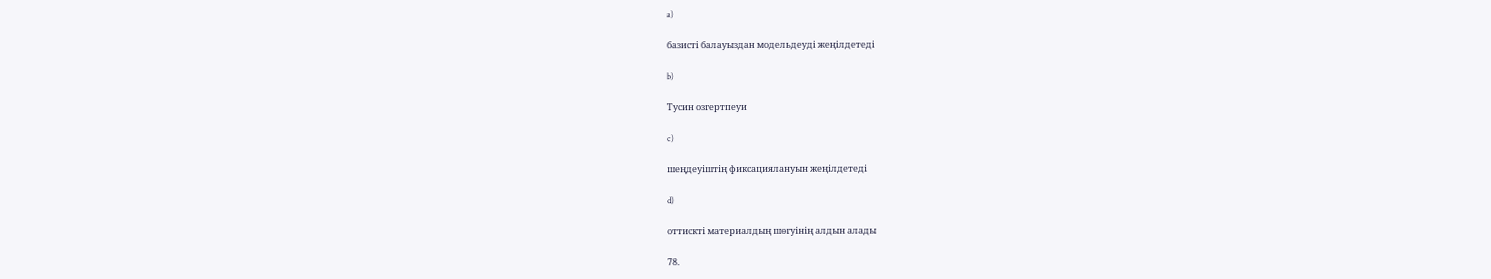a)

базисті балауыздан модельдеуді жеңілдетеді

b)

Тусин озгертпеуи

c)

шеңдеуіштің фиксациялануын жеңілдетеді

d)

оттискті материалдың шөгуінің алдын алады

78.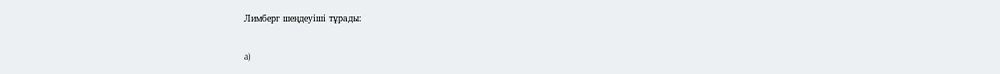Лимберг шеңдеуіші тұрады:

a)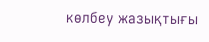көлбеу жазықтығы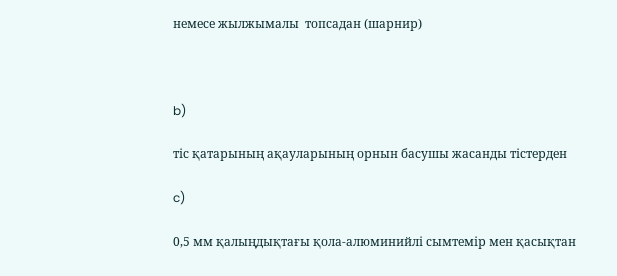немесе жылжымалы  топсадан (шарнир)



b)

тіс қатарының ақауларының орнын басушы жасанды тістерден

c)

0,5 мм қалыңдықтағы қола-алюминийлі сымтемір мен қасықтан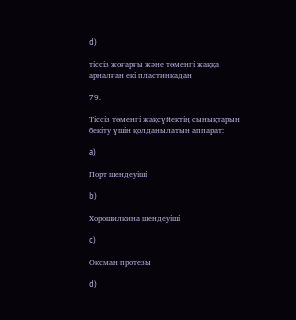d)

тіссіз жоғарғы және төменгі жаққа арналған екі пластинкадан

79.

Тіссіз төменгі жақсүйектің сынықтарын бекіту үшін қолданылатын аппарат:

a)

Порт шендеуіші

b)

Хорошилкина шендеуіші

c)

Оксман протезы

d)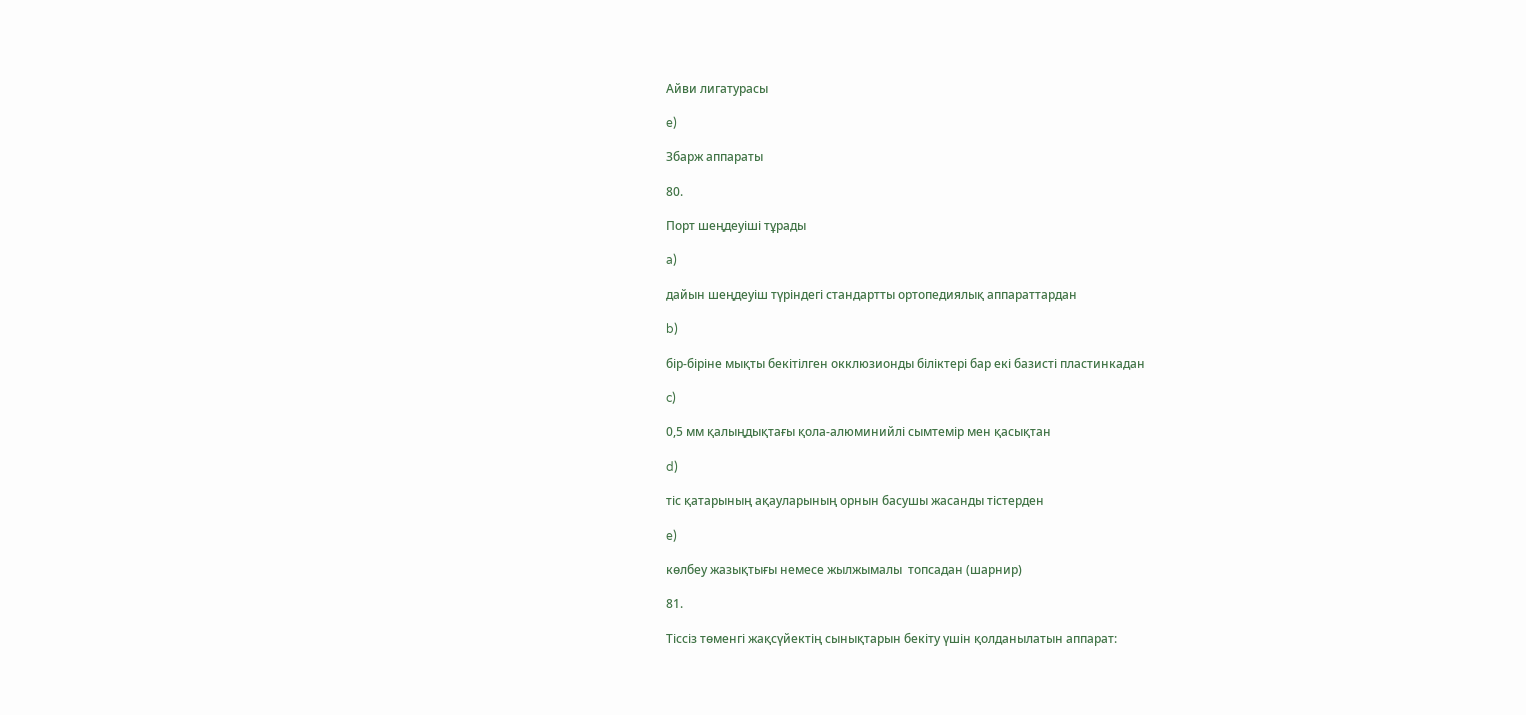Айви лигатурасы

e)

Збарж аппараты

80.

Порт шеңдеуіші тұрады

a)

дайын шеңдеуіш түріндегі стандартты ортопедиялық аппараттардан

b)

бір-біріне мықты бекітілген окклюзионды біліктері бар екі базисті пластинкадан

c)

0,5 мм қалыңдықтағы қола-алюминийлі сымтемір мен қасықтан

d)

тіс қатарының ақауларының орнын басушы жасанды тістерден

e)

көлбеу жазықтығы немесе жылжымалы  топсадан (шарнир)

81.

Тіссіз төменгі жақсүйектің сынықтарын бекіту үшін қолданылатын аппарат: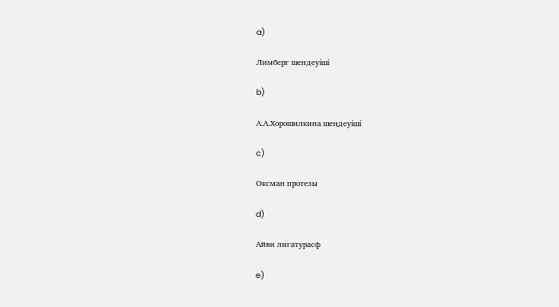a)

Лимберг шендеуіші

b)

А.А.Хорошилкина шеңдеуіші

c)

Оксман протезы

d)

Айви лигатурасф

e)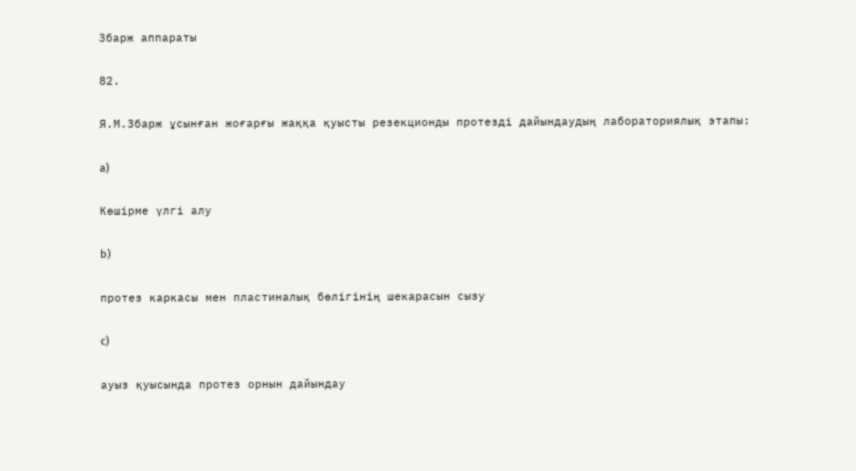Збарж аппараты

82.

Я.М.Збарж ұсынған жоғарғы жаққа қуысты резекционды протезді дайындаудың лабораториялық этапы:

a)

Көшірме үлгі алу

b)

протез каркасы мен пластиналық бөлігінің шекарасын сызу

c)

ауыз қуысында протез орнын дайындау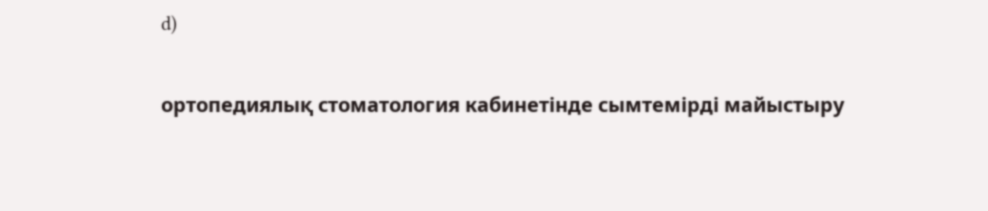d)

ортопедиялық стоматология кабинетінде сымтемірді майыстыру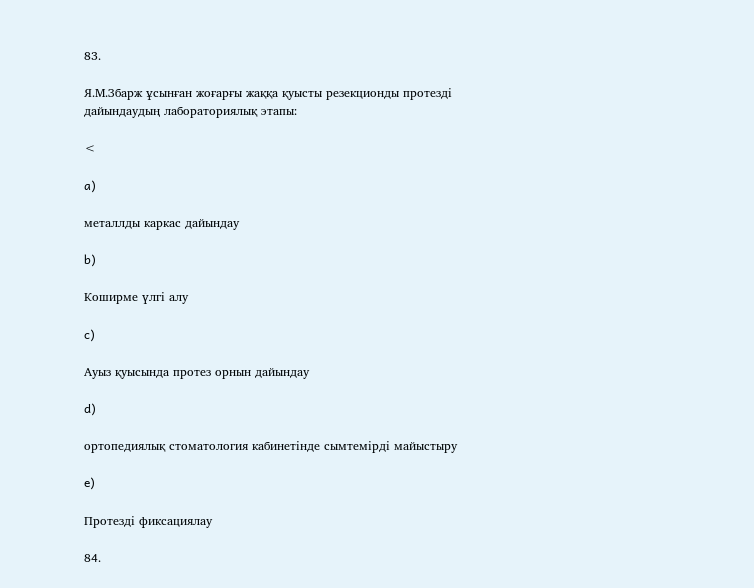83.

Я.М.Збарж ұсынған жоғарғы жаққа қуысты резекционды протезді дайындаудың лабораториялық этапы:

<

a)

металлды каркас дайындау

b)

Коширме үлгі алу

c)

Ауыз қуысында протез орнын дайындау

d)

ортопедиялық стоматология кабинетінде сымтемірді майыстыру

e)

Протезді фиксациялау

84.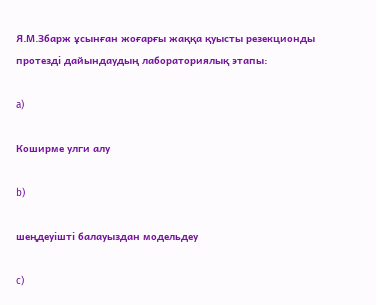Я.М.Збарж ұсынған жоғарғы жаққа қуысты резекционды протезді дайындаудың лабораториялық этапы:

a)

Коширме улги алу

b)

шеңдеуішті балауыздан модельдеу

c)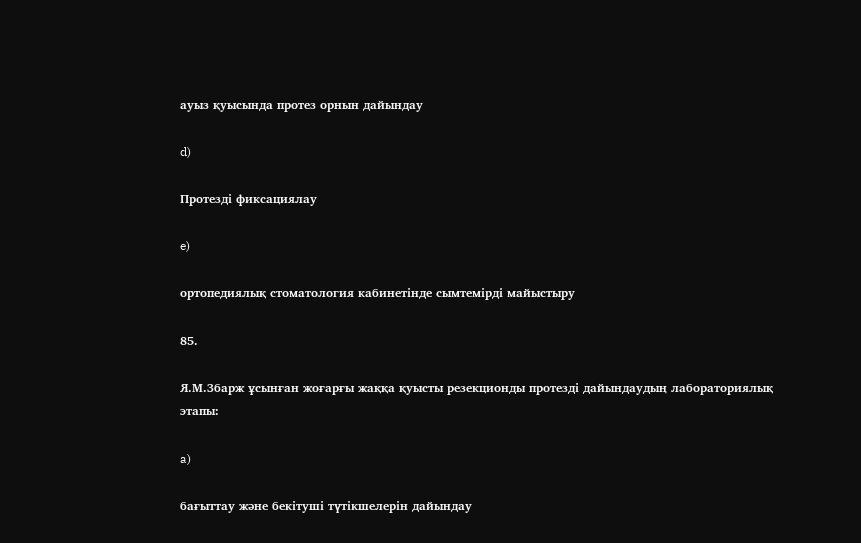ауыз қуысында протез орнын дайындау

d)

Протезді фиксациялау

e)

ортопедиялық стоматология кабинетінде сымтемірді майыстыру

85.

Я.М.Збарж ұсынған жоғарғы жаққа қуысты резекционды протезді дайындаудың лабораториялық этапы:

a)

бағыттау және бекітуші түтікшелерін дайындау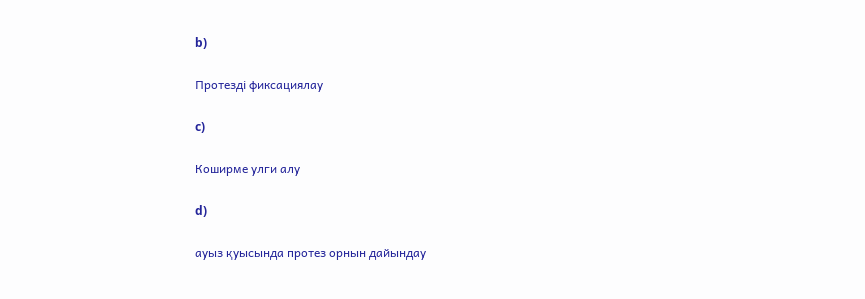b)

Протезді фиксациялау

c)

Коширме улги алу

d)

ауыз қуысында протез орнын дайындау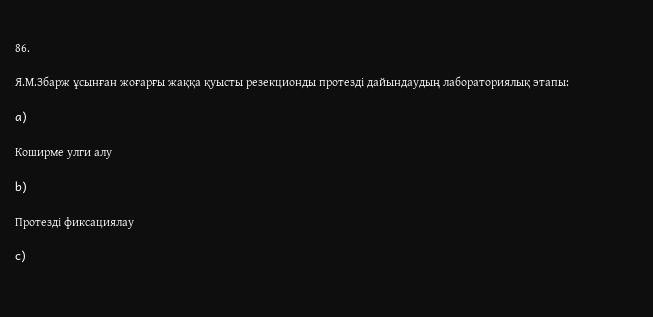86.

Я.М.Збарж ұсынған жоғарғы жаққа қуысты резекционды протезді дайындаудың лабораториялық этапы:

a)

Коширме улги алу

b)

Протезді фиксациялау

c)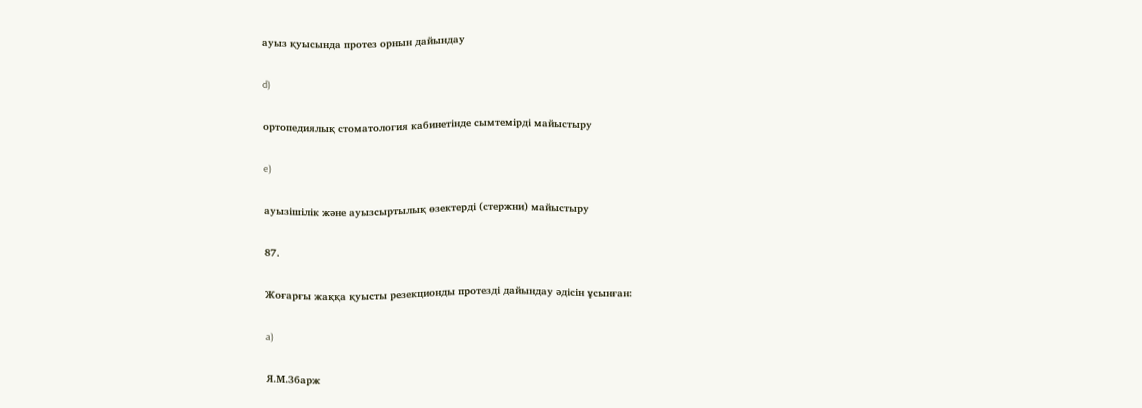ауыз қуысында протез орнын дайындау

d)

ортопедиялық стоматология кабинетінде сымтемірді майыстыру

e)

ауызішілік және ауызсыртылық өзектерді (стержни) майыстыру

87.

Жоғарғы жаққа қуысты резекционды протезді дайындау әдісін ұсынған:

a)

Я.М.Збарж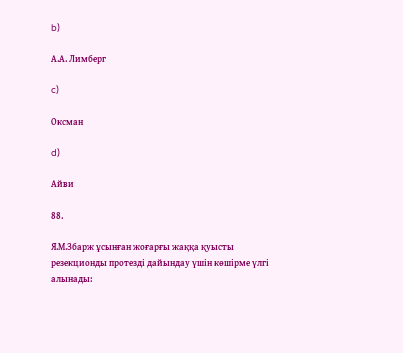b)

А.А. Лимберг

c)

Оксман

d)

Айви

88.

Я.М.Збарж ұсынған жоғарғы жаққа қуысты резекционды протезді дайындау үшін көшірме үлгі алынады: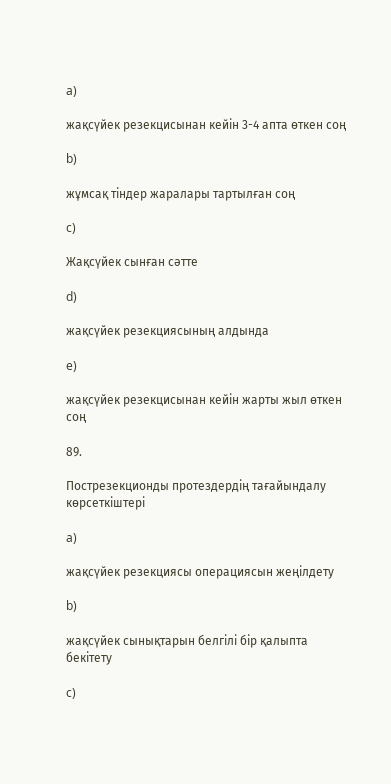a)

жақсүйек резекцисынан кейін 3-4 апта өткен соң

b)

жұмсақ тіндер жаралары тартылған соң

c)

Жақсүйек сынған сәтте

d)

жақсүйек резекциясының алдында

e)

жақсүйек резекцисынан кейін жарты жыл өткен соң

89.

Пострезекционды протездердің тағайындалу көрсеткіштері

a)

жақсүйек резекциясы операциясын жеңілдету

b)

жақсүйек сынықтарын белгілі бір қалыпта бекітету

c)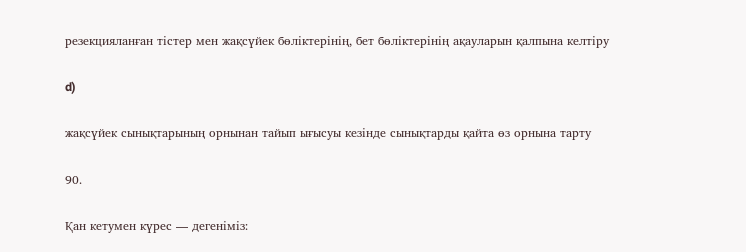резекцияланған тістер мен жақсүйек бөліктерінің, бет бөліктерінің ақауларын қалпына келтіру

d)

жақсүйек сынықтарының орнынан тайып ығысуы кезінде сынықтарды қайта өз орнына тарту

90.

Қан кетумен күрес — дегеніміз: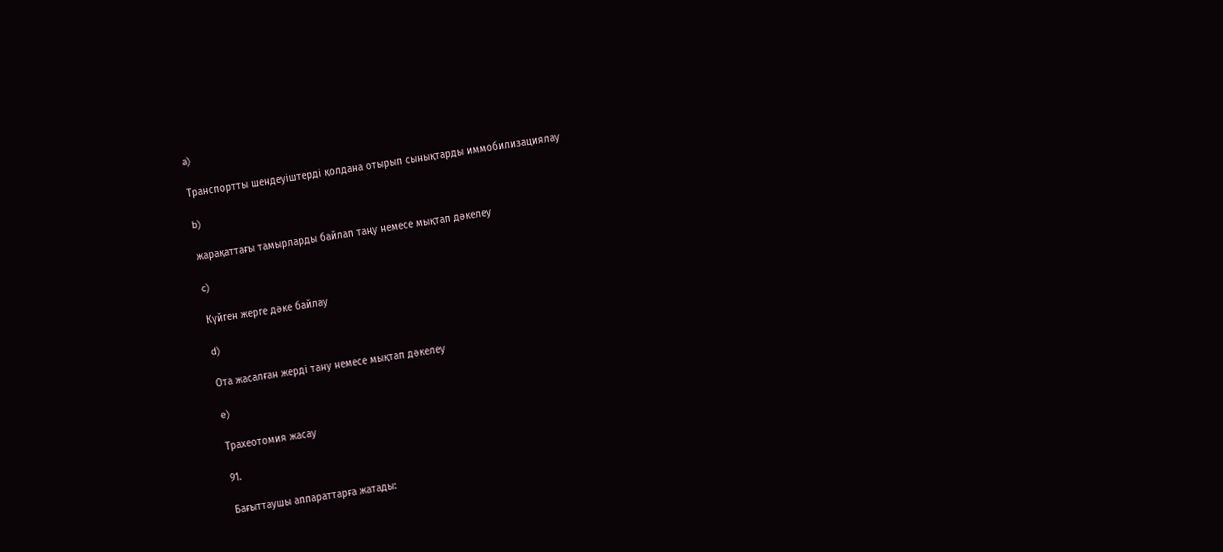a)

Транспортты шендеуіштерді қолдана отырып сынықтарды иммобилизациялау

b)

жарақаттағы тамырларды байлап таңу немесе мықтап дәкелеу

c)

Күйген жерге дәке байлау

d)

Ота жасалған жерді тану немесе мықтап дәкелеу

e)

Трахеотомия жасау

91.

Бағыттаушы аппараттарға жатады: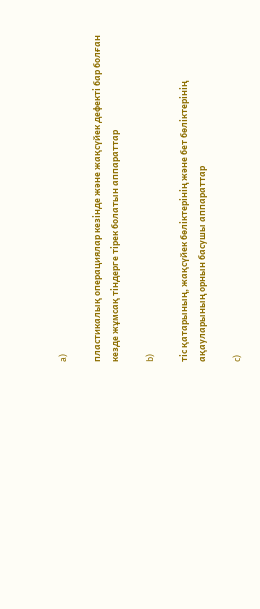a)

пластикалық операциялар кезінде және жақсүйек дефекті бар болған кезде жұмсақ тіндерге тірек болатын аппараттар

b)

тіс қатарының, жақсүйек бөліктерінің және бет бөліктерінің ақауларының орнын басушы аппараттар

c)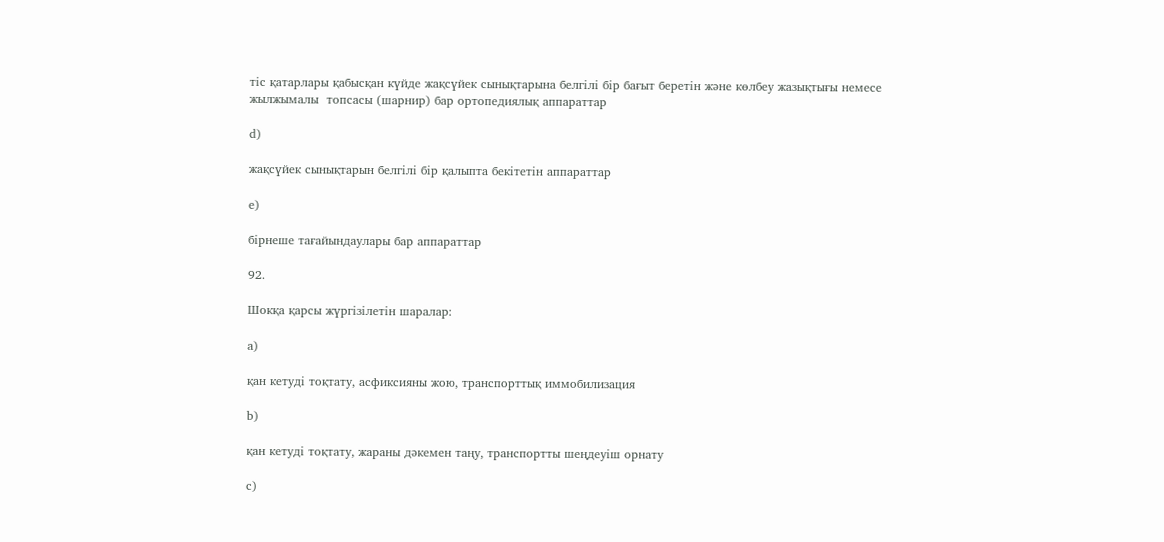тіс қатарлары қабысқан күйде жақсүйек сынықтарына белгілі бір бағыт беретін және көлбеу жазықтығы немесе жылжымалы  топсасы (шарнир) бар ортопедиялық аппараттар

d)

жақсүйек сынықтарын белгілі бір қалыпта бекітетін аппараттар

e)

бірнеше тағайындаулары бар аппараттар

92.

Шокқа қарсы жүргізілетін шаралар:

a)

қан кетуді тоқтату, асфиксияны жою, транспорттық иммобилизация

b)

қан кетуді тоқтату, жараны дәкемен таңу, транспортты шеңдеуіш орнату

c)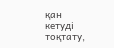қан кетуді тоқтату,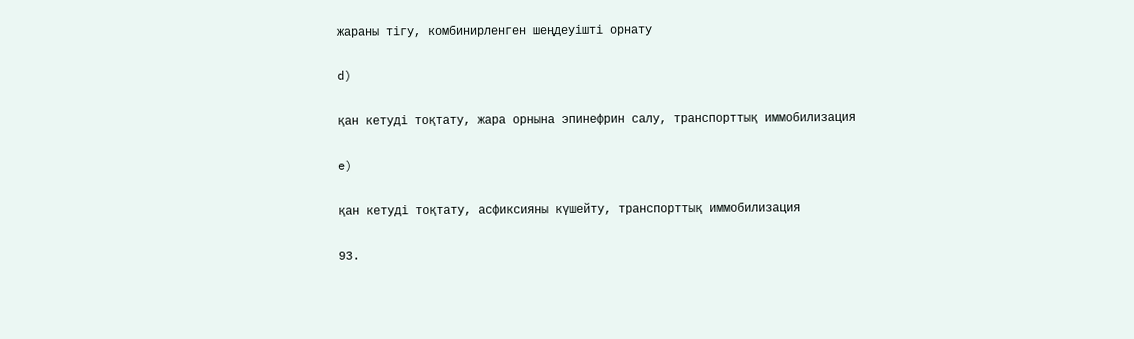жараны тігу, комбинирленген шеңдеуішті орнату

d)

қан кетуді тоқтату, жара орнына эпинефрин салу, транспорттық иммобилизация

e)

қан кетуді тоқтату, асфиксияны күшейту, транспорттық иммобилизация

93.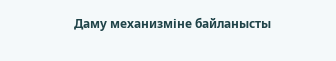Даму механизміне байланысты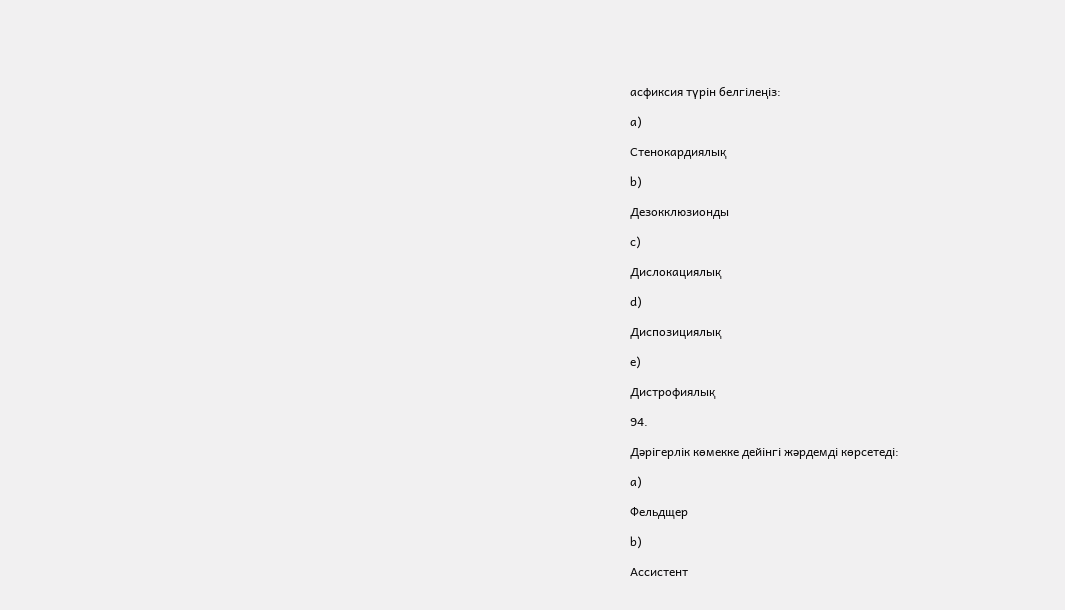асфиксия түрін белгілеңіз:

a)

Стенокардиялық

b)

Дезокклюзионды

c)

Дислокациялық

d)

Диспозициялық

e)

Дистрофиялық

94.

Дәрігерлік көмекке дейінгі жәрдемді көрсетеді:

a)

Фельдщер

b)

Ассистент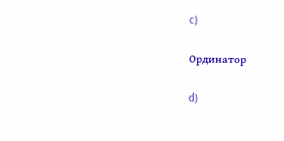c)

Ординатор

d)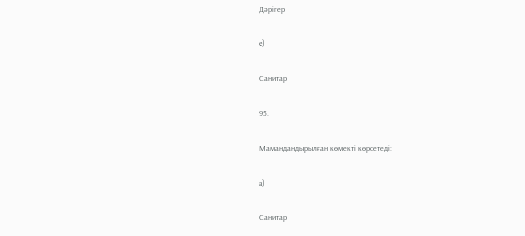Дәрігер

e)

Санитар

95.

Мамандандырылған көмекті көрсетеді:

a)

Санитар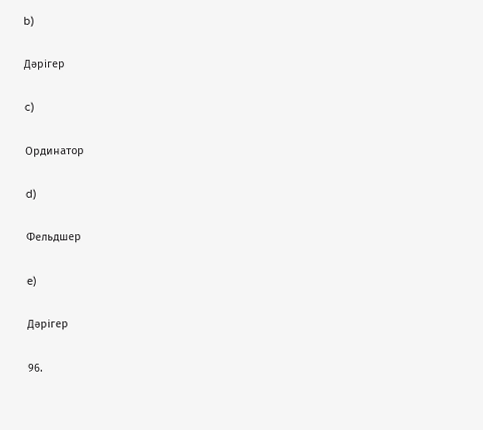b)

Дәрігер

c)

Ординатор

d)

Фельдшер

e)

Дәрігер

96.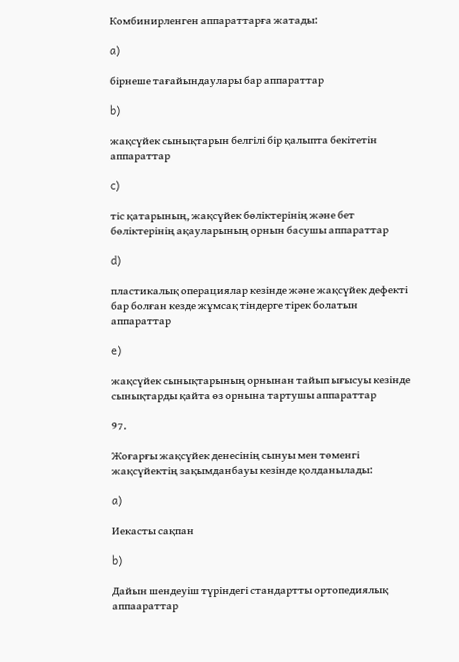Комбинирленген аппараттарға жатады:

a)

бірнеше тағайындаулары бар аппараттар

b)

жақсүйек сынықтарын белгілі бір қалыпта бекітетін аппараттар

c)

тіс қатарының, жақсүйек бөліктерінің және бет бөліктерінің ақауларының орнын басушы аппараттар

d)

пластикалық операциялар кезінде және жақсүйек дефекті бар болған кезде жұмсақ тіндерге тірек болатын аппараттар

e)

жақсүйек сынықтарының орнынан тайып ығысуы кезінде сынықтарды қайта өз орнына тартушы аппараттар

97.

Жоғарғы жақсүйек денесінің сынуы мен төменгі жақсүйектің зақымданбауы кезінде қолданылады:

a)

Иекасты сақпан

b)

Дайын шендеуіш түріндегі стандартты ортопедиялық аппаараттар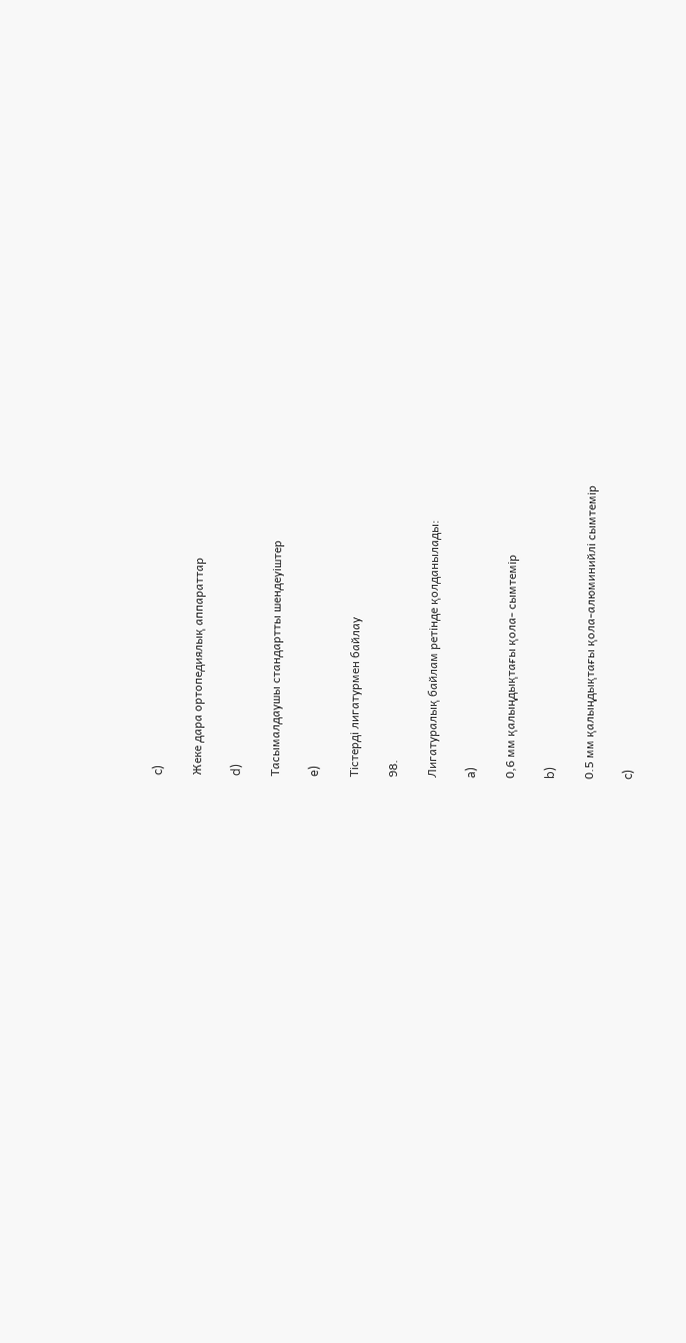c)

Жеке дара ортопедиялық аппараттар

d)

Тасымалдаушы стандартты шендеуіштер

e)

Тістерді лигатурмен байлау

98.

Лигатуралық байлам ретінде қолданылады:

a)

0,6 мм қалыңдықтағы қола- сымтемір

b)

0.5 мм қалыңдықтағы қола-алюминийлі сымтемір

c)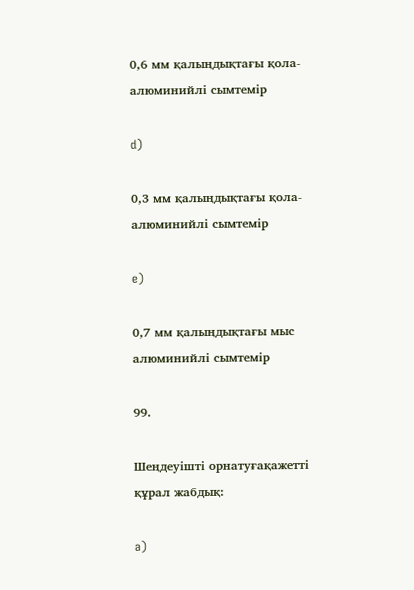0,6 мм қалыңдықтағы қола-алюминийлі сымтемір

d)

0,3 мм қалыңдықтағы қола-алюминийлі сымтемір

e)

0,7 мм қалыңдықтағы мыс алюминийлі сымтемір

99.

Шеңдеуішті орнатуғақажетті құрал жабдық:

a)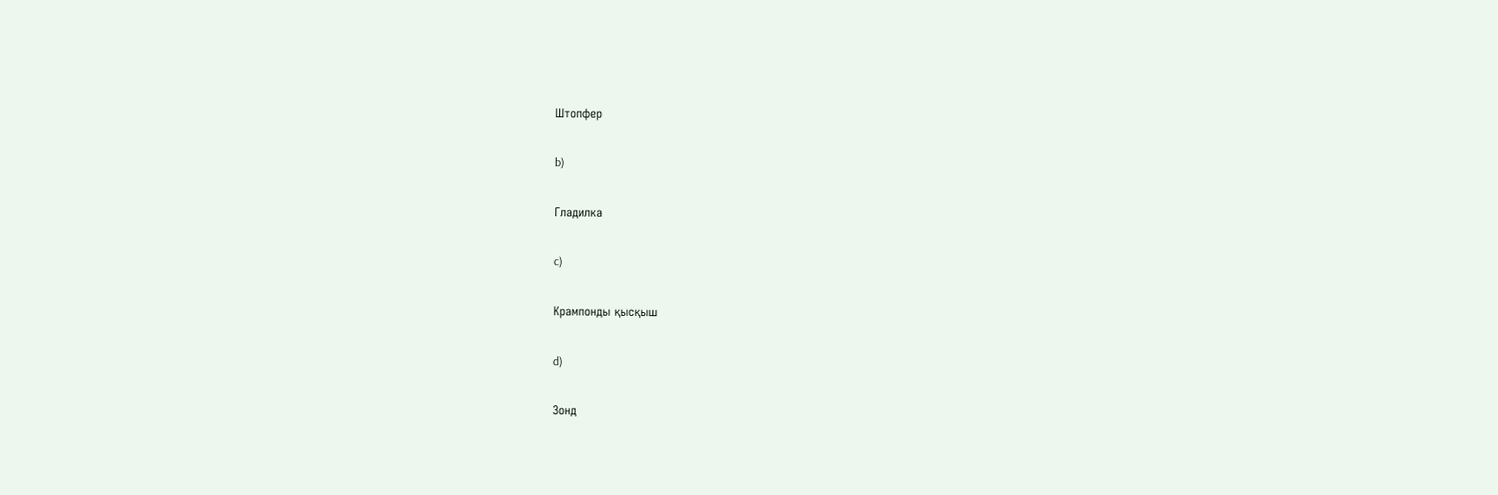Штопфер

b)

Гладилка

c)

Крампонды қысқыш

d)

Зонд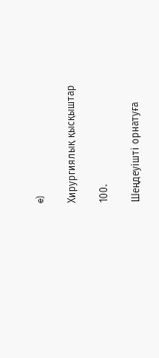e)

Хирургиялық қысқыштар

100.

Шеңдеуішті орнатуға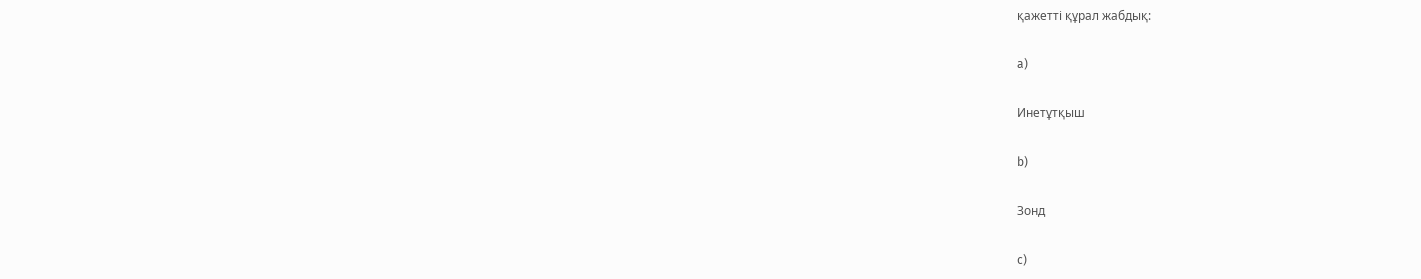қажетті құрал жабдық:

a)

Инетұтқыш

b)

Зонд

c)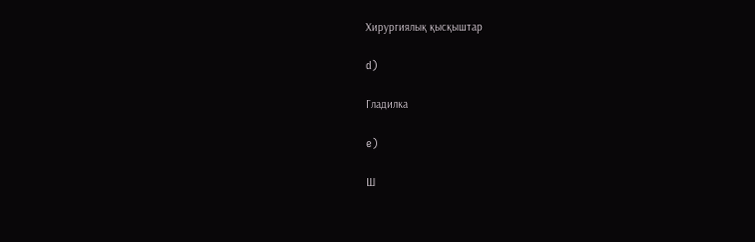Хирургиялық қысқыштар

d)

Гладилка

e)

Ш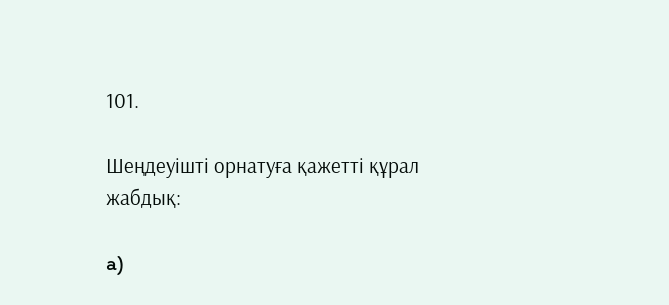101.

Шеңдеуішті орнатуға қажетті құрал жабдық:

a)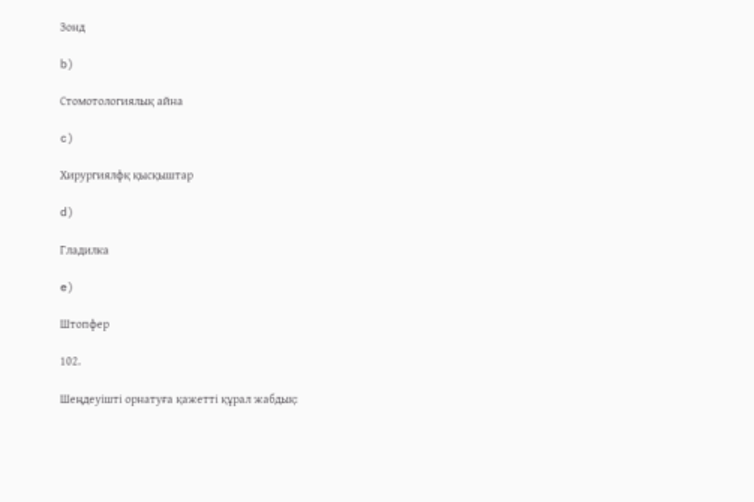Зонд

b)

Стомотологиялық айна

c)

Хирургиялфқ қысқыштар

d)

Гладилка

e)

Штопфер

102.

Шеңдеуішті орнатуға қажетті құрал жабдық: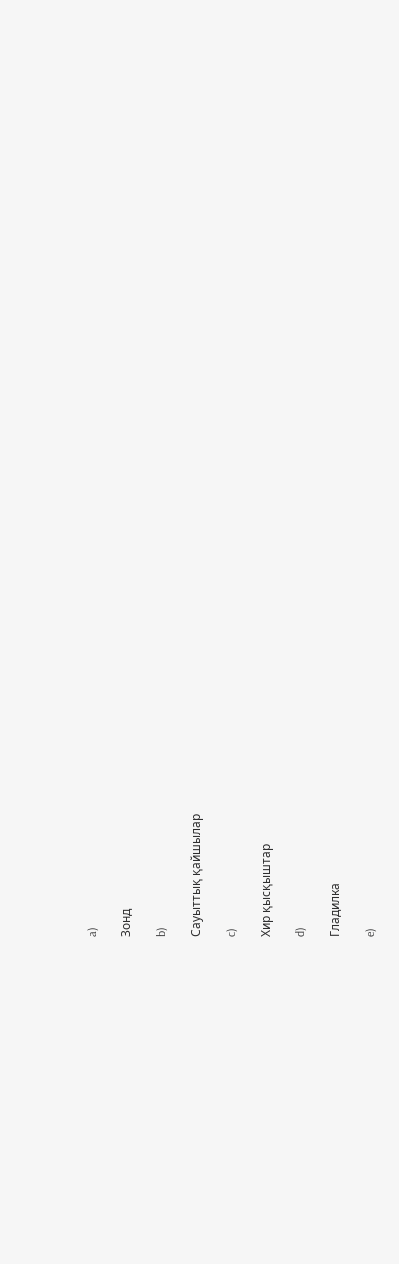a)

Зонд

b)

Сауыттық қайшылар

c)

Хир қысқыштар

d)

Гладилка

e)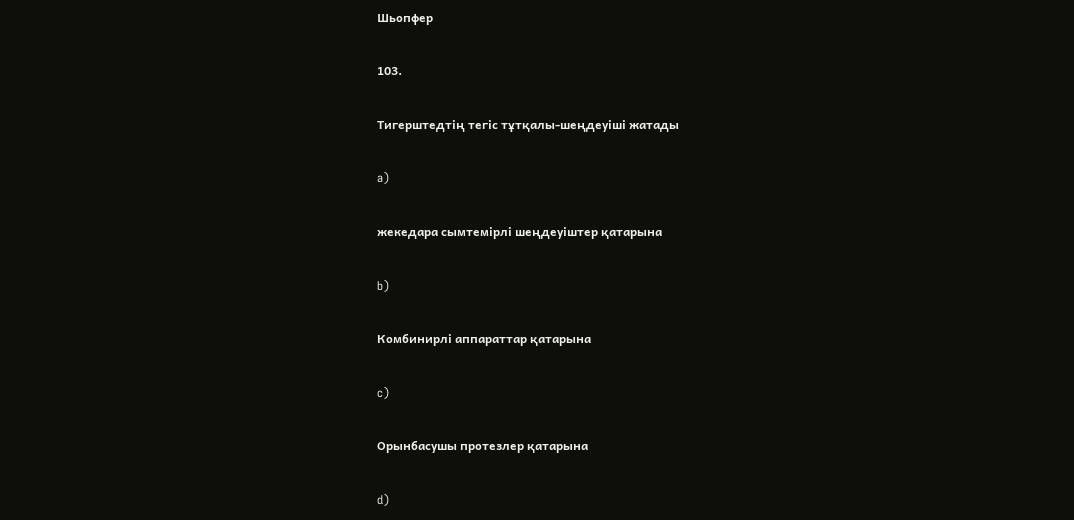Шьопфер

103.

Тигерштедтің тегіс тұтқалы-шеңдеуіші жатады

a)

жекедара сымтемірлі шеңдеуіштер қатарына

b)

Комбинирлі аппараттар қатарына

c)

Орынбасушы протезлер қатарына

d)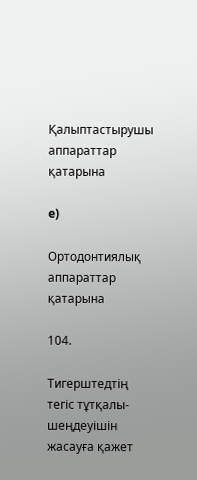Қалыптастырушы аппараттар қатарына

e)

Ортодонтиялық аппараттар қатарына

104.

Тигерштедтің тегіс тұтқалы-шеңдеуішін жасауға қажет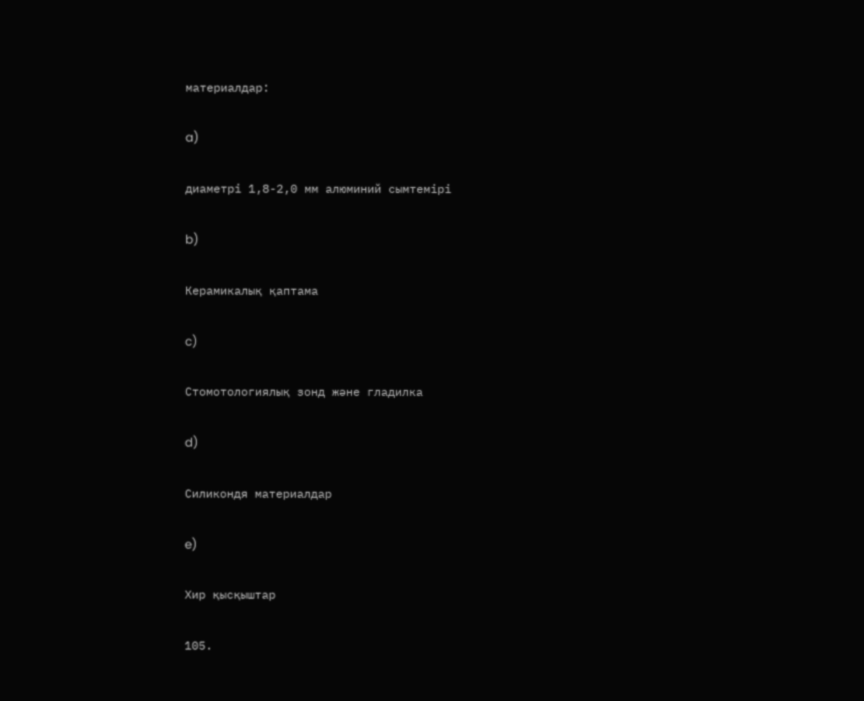материалдар:

a)

диаметрі 1,8-2,0 мм алюминий сымтемірі

b)

Керамикалық қаптама

c)

Стомотологиялық зонд және гладилка

d)

Силикондя материалдар

e)

Хир қысқыштар

105.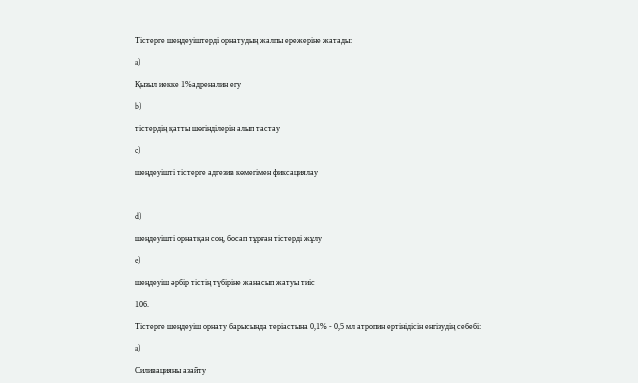Тістерге шеңдеуіштерді орнатудың жалпы ережеріне жатады:

a)

Қызыл иекке 1%адреналин егу

b)

тістердің қатты шөгінділерін алып тастау

c)

шеңдеуішті тістерге адгезив көмегімен фиксациялау



d)

шеңдеуішті орнатқан соң, босап тұрған тістерді жұлу

e)

шеңдеуіш әрбір тістің түбіріне жанасып жатуы тиіс

106.

Тістерге шеңдеуіш орнату барысында теріастына 0,1% - 0,5 мл атропин ертінідісін енгізудің себебі:

a)

Силивацияны азайту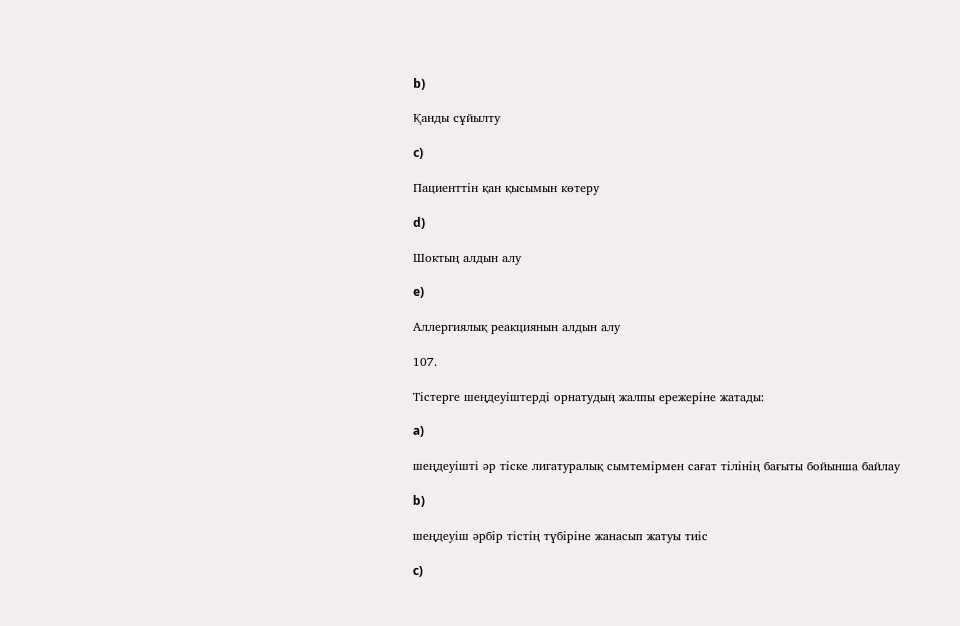b)

Қанды сұйылту

c)

Пациенттін қан қысымын көтеру

d)

Шоктың алдын алу

e)

Аллергиялық реакциянын алдын алу

107.

Тістерге шеңдеуіштерді орнатудың жалпы ережеріне жатады:

a)

шеңдеуішті әр тіске лигатуралық сымтемірмен сағат тілінің бағыты бойынша байлау

b)

шеңдеуіш әрбір тістің түбіріне жанасып жатуы тиіс

c)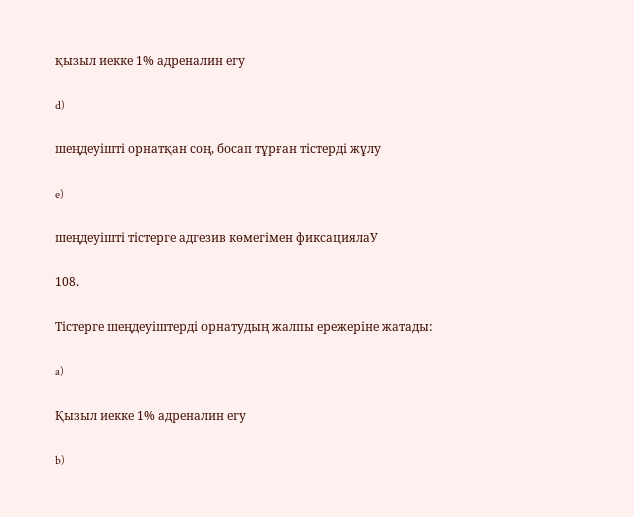қызыл иекке 1% адреналин егу

d)

шеңдеуішті орнатқан соң, босап тұрған тістерді жұлу

e)

шеңдеуішті тістерге адгезив көмегімен фиксациялаУ

108.

Тістерге шеңдеуіштерді орнатудың жалпы ережеріне жатады:

a)

Қызыл иекке 1% адреналин егу

b)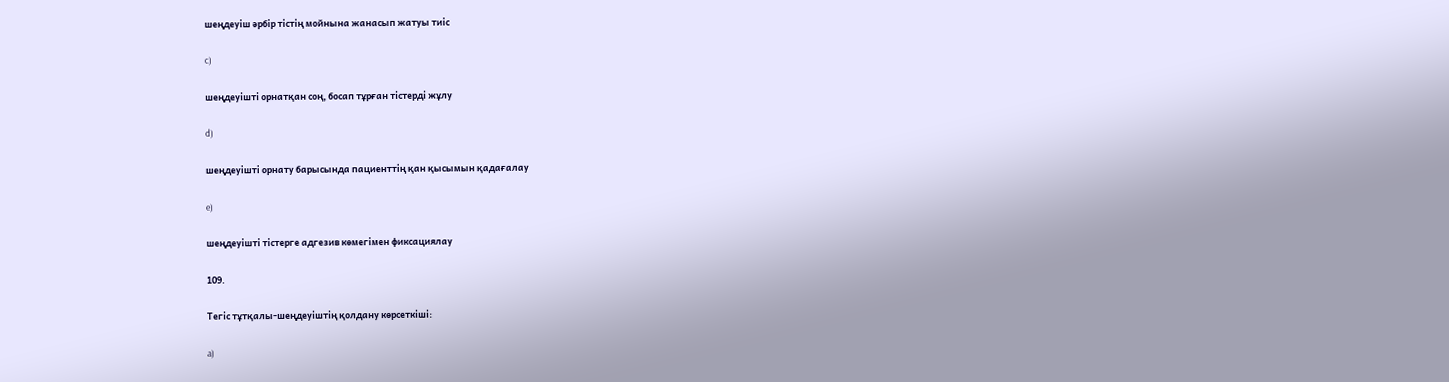шеңдеуіш әрбір тістің мойнына жанасып жатуы тиіс

c)

шеңдеуішті орнатқан соң, босап тұрған тістерді жұлу

d)

шеңдеуішті орнату барысында пациенттің қан қысымын қадағалау

e)

шеңдеуішті тістерге адгезив көмегімен фиксациялау

109.

Тегіс тұтқалы-шеңдеуіштің қолдану көрсеткіші:

a)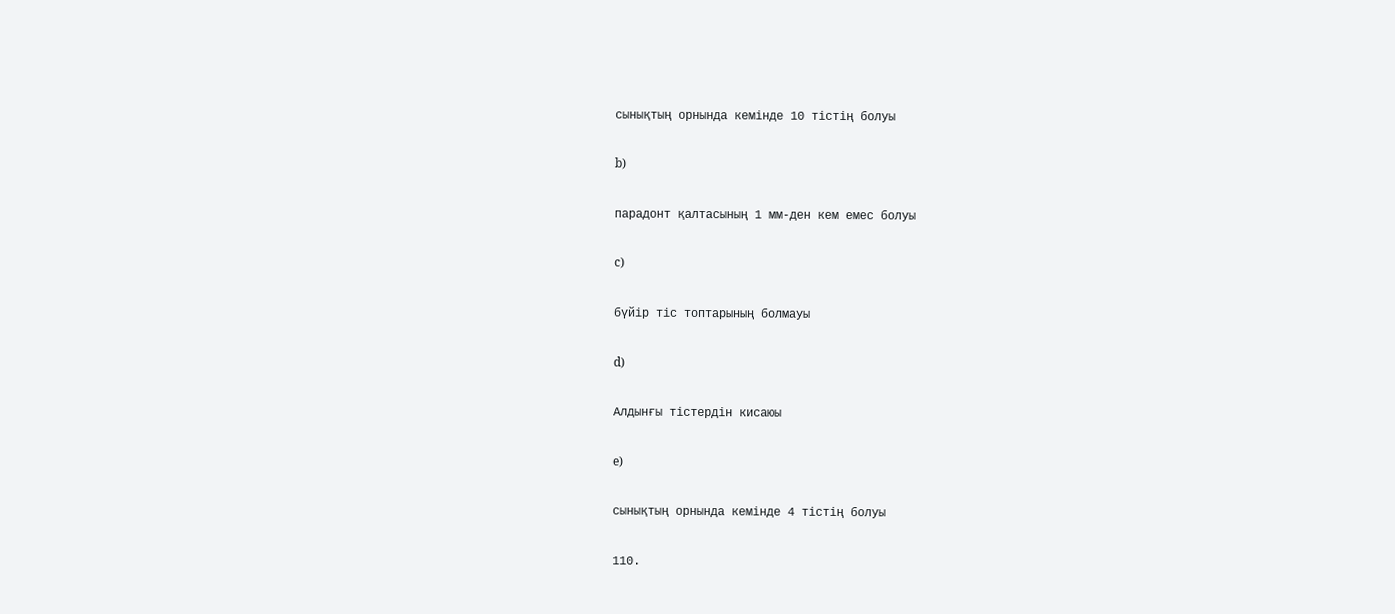сынықтың орнында кемінде 10 тістің болуы

b)

парадонт қалтасының 1 мм-ден кем емес болуы

c)

бүйір тіс топтарының болмауы

d)

Алдынғы тістердін кисаюы

e)

сынықтың орнында кемінде 4 тістің болуы

110.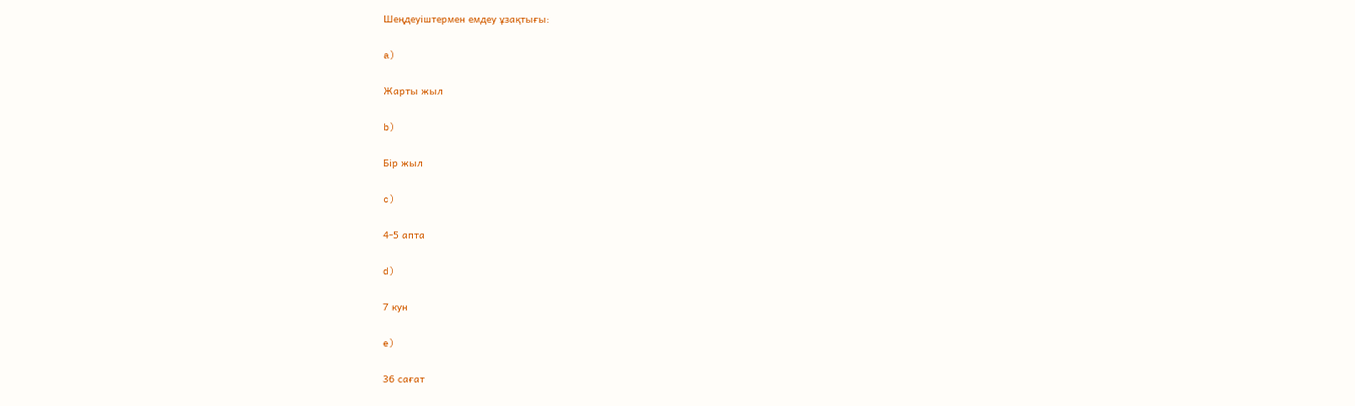Шеңдеуіштермен емдеу ұзақтығы:

a)

Жарты жыл

b)

Бір жыл

c)

4-5 апта

d)

7 кун

e)

36 сағат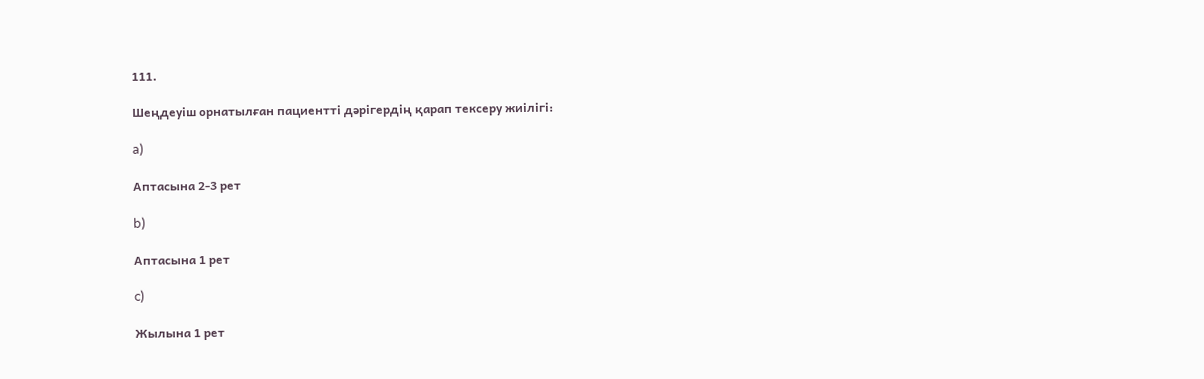111.

Шеңдеуіш орнатылған пациентті дәрігердің қарап тексеру жиілігі:

a)

Аптасына 2-3 рет

b)

Аптасына 1 рет

c)

Жылына 1 рет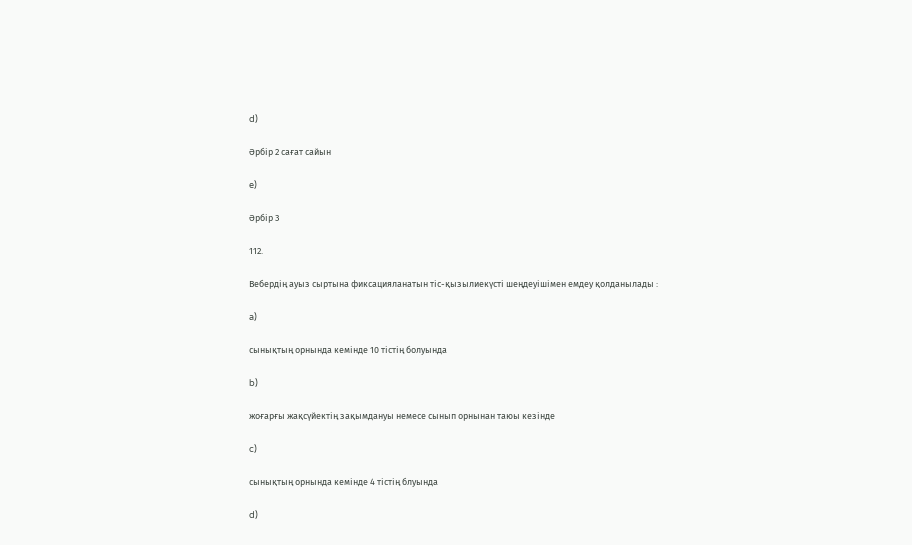d)

Әрбір 2 сағат сайын

e)

Әрбір 3

112.

Вебердің ауыз сыртына фиксацияланатын тіс-қызылиекүсті шеңдеуішімен емдеу қолданылады :

a)

сынықтың орнында кемінде 10 тістің болуында

b)

жоғарғы жақсүйектің зақымдануы немесе сынып орнынан таюы кезінде

c)

сынықтың орнында кемінде 4 тістің блуында

d)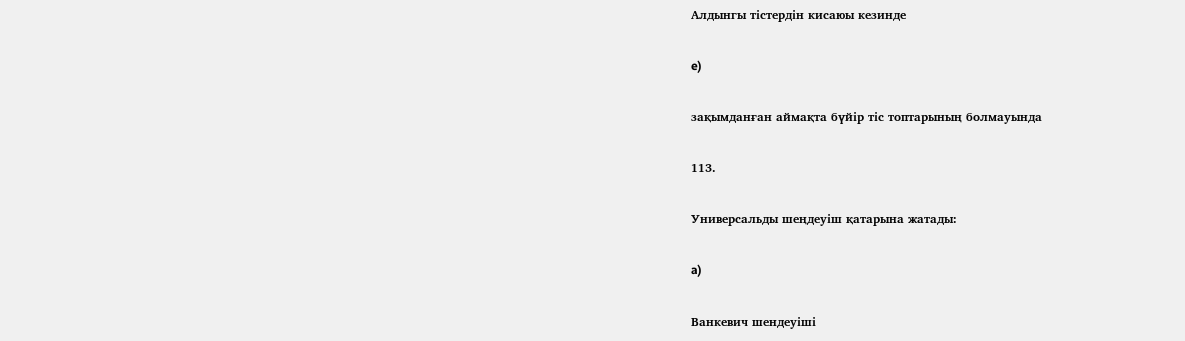Алдынгы тістердін кисаюы кезинде

e)

зақымданған аймақта бүйір тіс топтарының болмауында

113.

Универсальды шеңдеуіш қатарына жатады:

a)

Ванкевич шендеуіші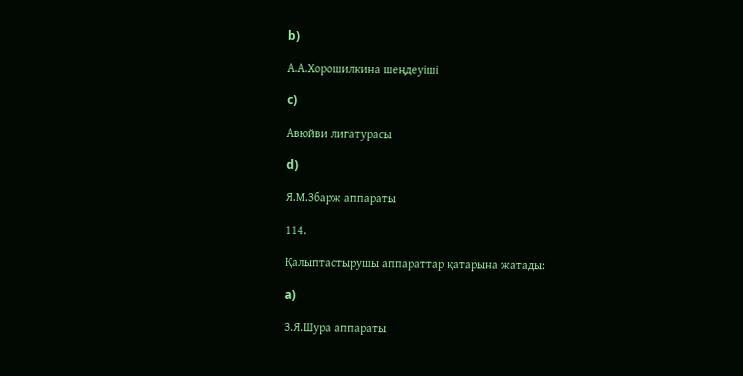b)

А.А.Хорошилкина шеңдеуіші

c)

Авюйви лигатурасы

d)

Я.М.Збарж аппараты

114.

Қалыптастырушы аппараттар қатарына жатады:

a)

З.Я.Шура аппараты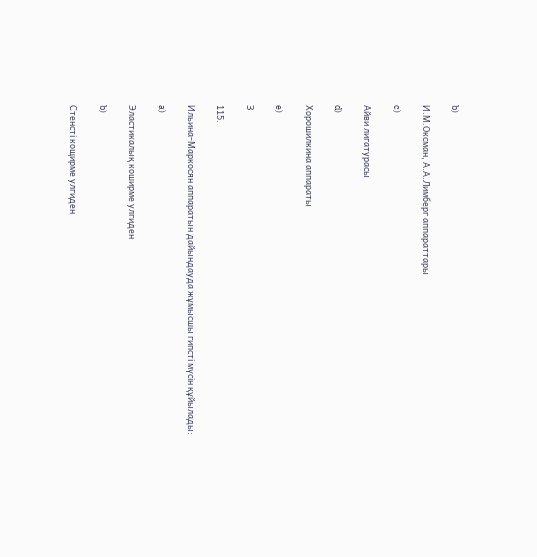b)

И.М.Оксман, А.А.Лимберг аппараттары

c)

Айви лигатурасы

d)

Хорошилкина аппараты

e)

З

115.

Ильина-Маркосян аппаратын дайындауда жұмысшы гипсті мүсін құйылады:

a)

Эластикалық коширме улгиден

b)

Стенсті кощирме улгиден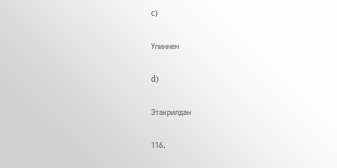c)

Упиннен

d)

Этакрилдан

116.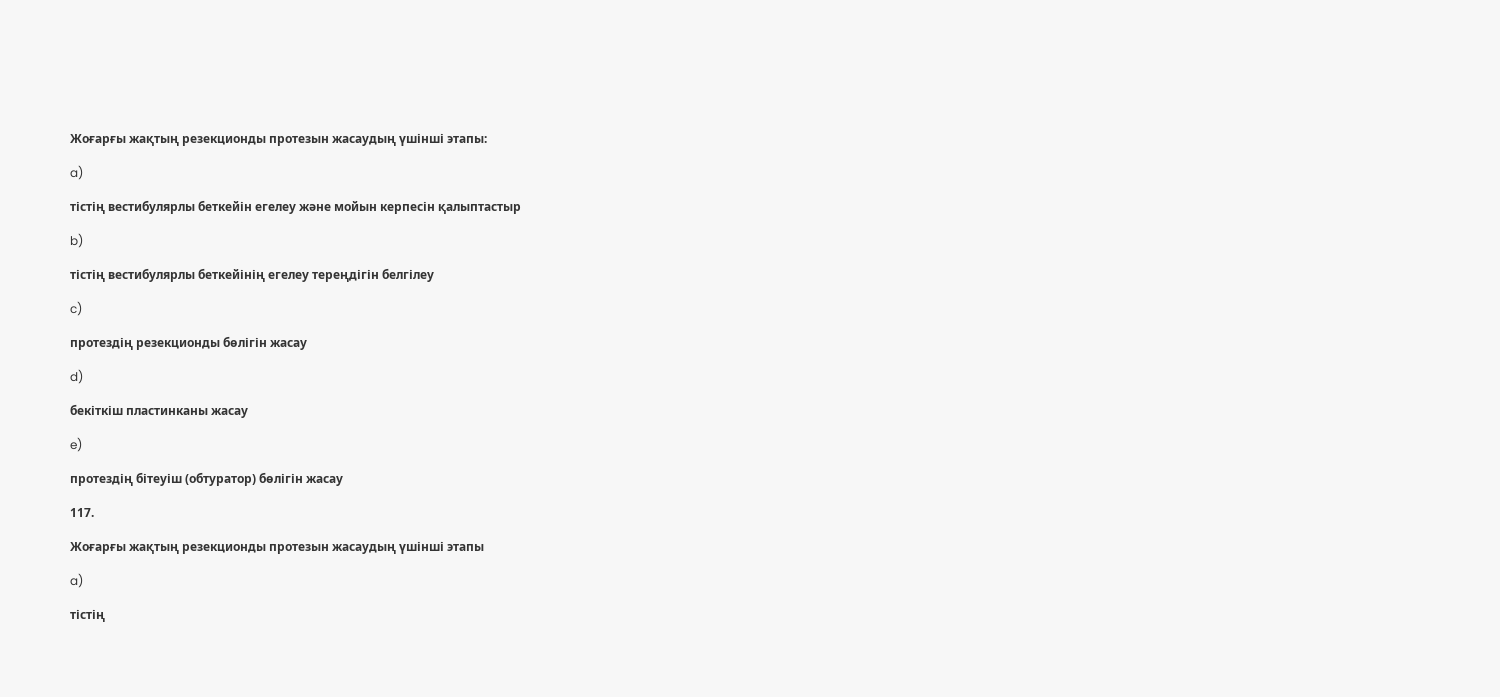Жоғарғы жақтың резекционды протезын жасаудың үшінші этапы:

a)

тістің вестибулярлы беткейін егелеу және мойын керпесін қалыптастыр

b)

тістің вестибулярлы беткейінің егелеу тереңдігін белгілеу

c)

протездің резекционды бөлігін жасау

d)

бекіткіш пластинканы жасау

e)

протездің бітеуіш (обтуратор) бөлігін жасау

117.

Жоғарғы жақтың резекционды протезын жасаудың үшінші этапы

a)

тістің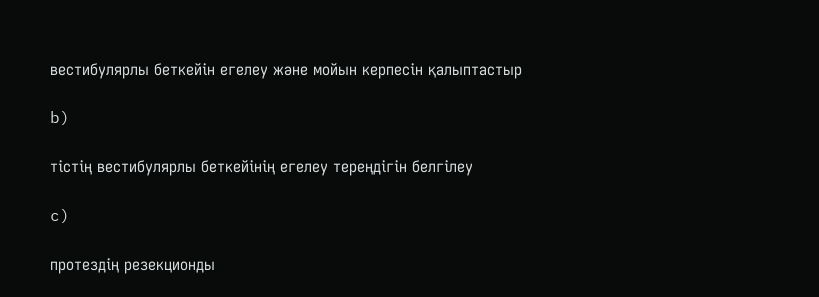вестибулярлы беткейін егелеу және мойын керпесін қалыптастыр

b)

тістің вестибулярлы беткейінің егелеу тереңдігін белгілеу

c)

протездің резекционды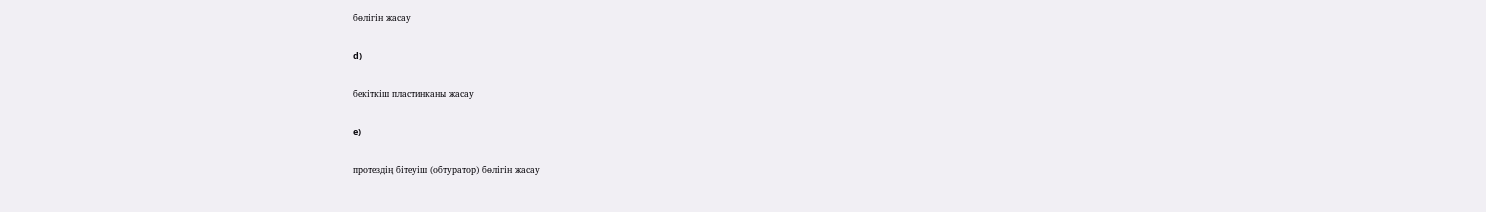бөлігін жасау

d)

бекіткіш пластинканы жасау

e)

протездің бітеуіш (обтуратор) бөлігін жасау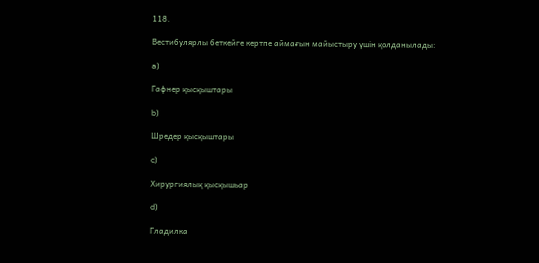118.

Вестибулярлы беткейге кертпе аймағын майыстыру үшін қолданылады:

a)

Гафнер қысқыштары

b)

Шредер қысқыштары

c)

Хирургиялық қысқышьар

d)

Гладилка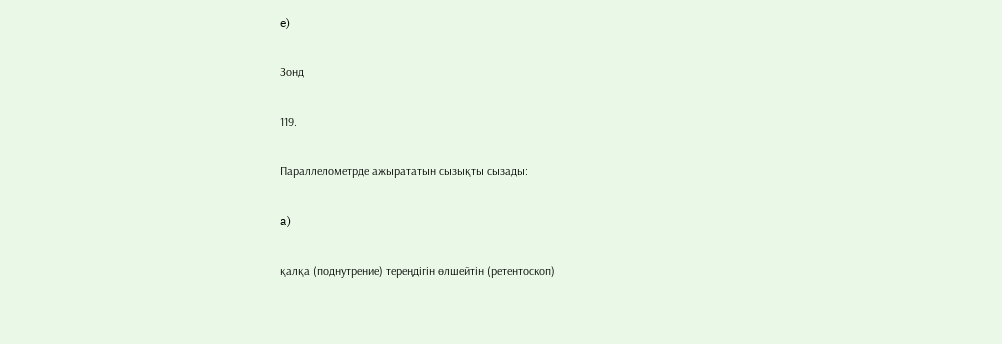e)

Зонд

119.

Параллелометрде ажырататын сызықты сызады:

a)

қалқа (поднутрение) тереңдігін өлшейтін (ретентоскоп)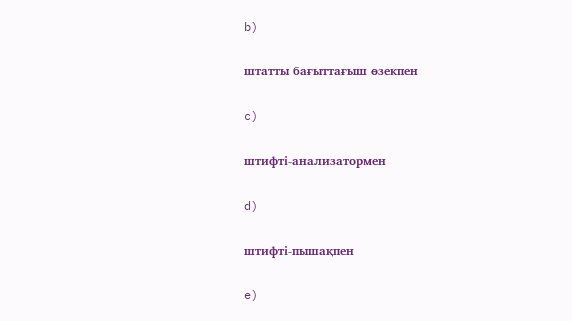b)

штатты бағыттағыш өзекпен

c)

штифті-анализатормен

d)

штифті-пышақпен

e)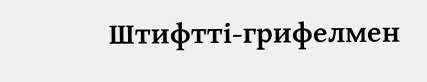Штифтті-грифелмен